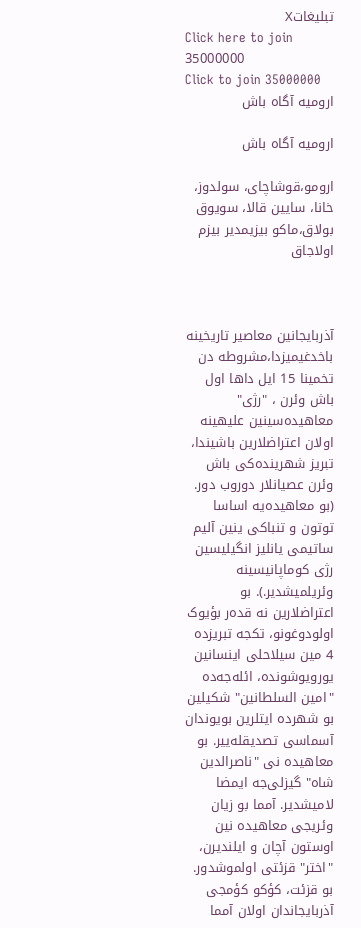تبليغاتX
Click here to join 35000000
Click to join 35000000
ارومیه آگاه باش

ارومیه آگاه باش

ارومو،قوشاچای، سولدوز، خانا، سایین قالا، سویوق بولاق،ماکو بیزیمدیر بیزم اولاجاق



آذربایجانین معاصیر تاریخینه باخدغیمیزدا،مشروطه دن تخمینا 15 ایل داها اول باش وئرن ، "رژی" معاهیده‌سینین علیهینه اولان اعتراضلارین باشیندا، تبریز شهرینده‌کی باش وئرن عصیانلار دوروب دور. (بو معاهیده‌یه اساسا توتون و تنباکی ینین آلیم ساتیمی یانلیز انگیلیسین رژی کوماپانیسینه وئریلمیشدیر.). بو اعتراضلارین نه قده‌ر بؤیوک اولودوغونو، تکجه تبریزده 4 مین سیلاحلی اینسانین یورویوشونده، ائله‌جه‌ده "امین السلطانین" شکیلین بو شهرده ایتلرین بویوندان آسماسی تصدیقله‌ییر. بو معاهیده نی "ناصرالدین شاه" گیزلی‌جه ایمضا لامیشدیر. آمما بو زیان وئریجی معاهیده نین اوستون آچان و ایلندیرن، "اختر" قزئتی اولموشدور. بو قزئت، کؤکو کؤمجی آذربایجاندان اولان آمما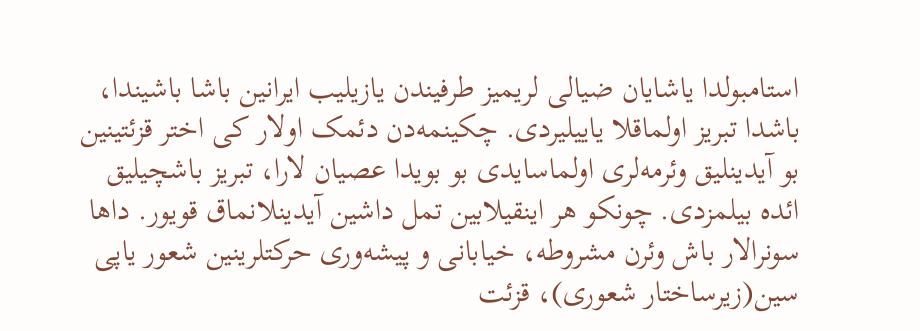استامبولدا یاشایان ضیالی لریمیز طرفیندن یازیلیب ایرانین باشا باشیندا، باشدا تبریز اولماقلا یاییلیردی. چکینمه‌دن دئمک اولار کی اختر قزئتینین بو آیدینلیق وئرمه‌لری اولماسایدی بو بویدا عصیان لارا، تبریز باشچیلیق ائده بیلمزدی. چونکو هر اینقیلابین تمل داشین آیدینلانماق قویور. داها سونرالار باش وئرن مشروطه، خیابانی و پیشه‌وری حرکتلرینین شعور یاپی سین(زیرساختار شعوری)، قزئت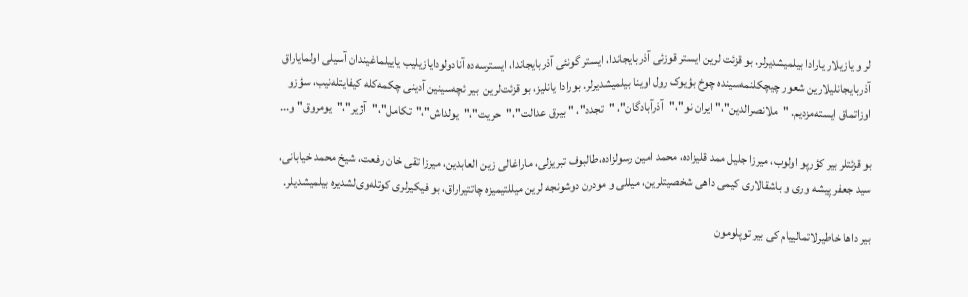لر و یازیلار یارادا بیلمیشدیرلر. بو قزئت لرین ایستر قوزئی آذربایجاندا، ایستر گونئی آذربایجاندا، ایسترسه‌ده آنادولودایازیلیب یاییلماغیندان آسیلی اولمایاراق آذربایجانلیلارین شعور چیچکلنمه‌سینده چوخ بؤیوک رول اوینا بیلمیشدیرلر. بورادا یانلیز، بو قزئت‌لرین  بیر ئچه‌سینین آدینی چکمه‌کله کیفایتله‌نیب، سؤزو اوزاتماق ایسته‌مزدیم. "ملانصرالدین"،" ایران نو"،"آذرآبادگان"، "تجدد"، " بیرق عدالت"،"حریت"،"یولداش"،"تکامل"،"آژیر"،"یومروق" و...

بو قزئتلر بیر کؤرپو اولوب، میرزا جلیل ممد قلیزاده، محمد امین رسولزاده،طالبوف تبریزلی، ماراغالی زین العابدین، میرزا تقی خان رفعت، شیخ محمد خیابانی، سید جعفر پیشه وری و باشقالاری کیمی داهی شخصیتلرین، میللی و مودرن دوشونجه لرین میللتیمیزه چاتتیراراق، بو فیکیرلری کوتله‌وی‌لشدیره بیلمیشدیلر.

بیر داها خاطیرلاتمالییام کی بیر توپلومون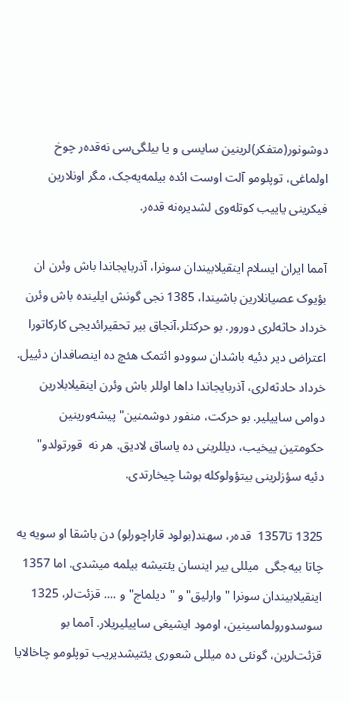دوشونور(متفکر)لرینین سایسی و یا بیلگی‌سی نه‌قده‌ر چوخ اولماغی، توپلومو آلت اوست ائده بیلمه‌یه‌جک، مگر اونلارین فیکرینی یاییب کوتله‌وی لشدیره‌نه قده‌ر.

آمما ایران ایسلام اینقیلابیندان سونرا، آذربایجاندا باش وئرن ان بؤیوک عصیانلارین باشیندا، 1385 نجی گونش ایلینده باش وئرن خرداد حاثه‌لری دورور. بو حرکتلر،آنجاق بیر تحقیرائدیجی کارکاتورا اعتراض دیر دئیه باشدان سوودو ائتمک هئچ ده اینصافدان دئییل. خرداد حادثه‌لری، آذربایجاندا داها اوللر باش وئرن اینقیلابلارین دوامی ساییلیر. بو حرکت، منفور دوشمنین" پیشه‌ورینین حکومتین ییخیب، دیللرینی ده یاساق لادیق. هر نه  قورتولدو" دئیه سؤزلرینی بیتؤولوکله بوشا چیخارتدی.

1325 تا1357  قده‌ر، سهند(بولود قاراچورلو) دن باشقا او سویه یه‌ چاتا بیه‌جگی‌  میللی بیر اینسان یئتیشه بیلمه میشدی. اما 1357 اینقیلابیندان سونرا "وارلیق" و "دیلماج" و .... قزئت‌لر، 1325 سوسدورولماسینین، اومود ایشیغی ساییلیریلار. آمما بو قزئت‌لرین، گونئی ده میللی شعوری یئتیشدیریب توپلومو چاخالایا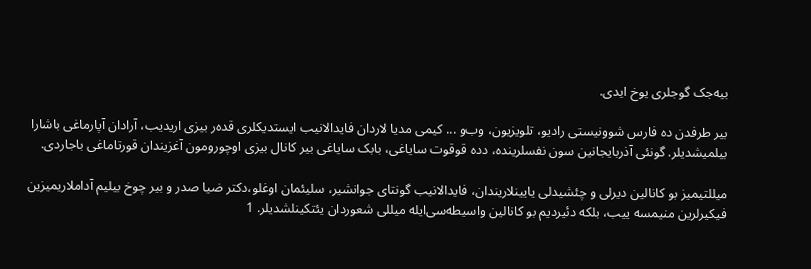بیه‌جک گوجلری یوخ ایدی.

بیر طرفدن ده فارس شوونیستی رادیو، تلویزیون، وب‌و ... کیمی مدیا لاردان فایدالانیب ایستدیکلری قده‌ر بیزی اریدیب، آرادان آپارماغی باشارا بیلمیشدیلر. گونئی آذربایجانین سون نفسلرینده، دده قوقوت سایاغی، بابک سایاغی بیر کانال بیزی اوچورومون آغزیندان قورتاماغی باجاردی.

میللتیمیز بو کانالین دیرلی و چئشیدلی یایینلاریندان، فایدالانیب گونتای جوانشیر، سلیئمان اوغلو،دکتر ضیا صدر و بیر چوخ بیلیم آداملاریمیزین فیکیرلرین منیمسه ییب، بلکه دئیردیم بو کانالین واسیطه‌سی‌ایله میللی شعوردان یئتکینلشدیلر. 1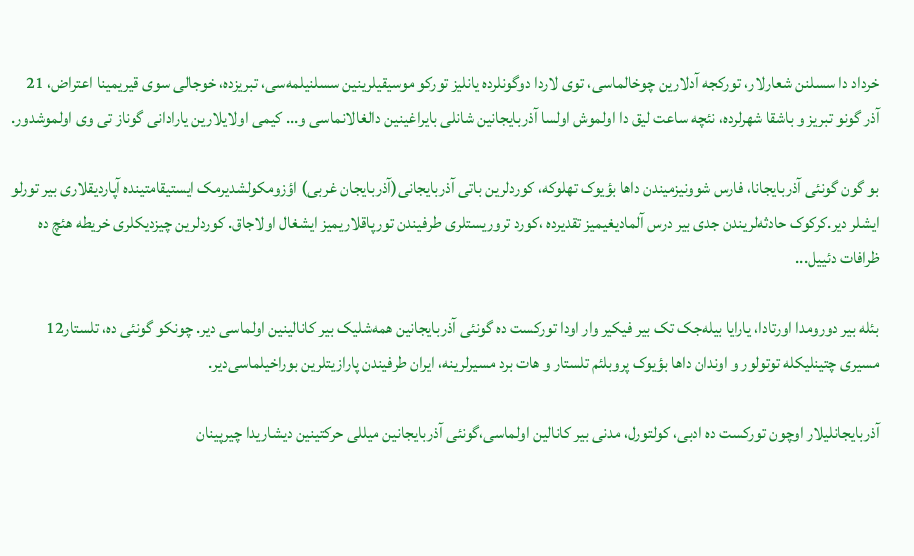خرداد دا سسلنن شعارلار، تورکجه آدلارین چوخالماسی، توی لاردا دوگونلرده یانلیز تورکو موسیقیلرینین سسلنیلمه‌سی، تبریزده، خوجالی سوی قیریمینا اعتراض، 21 آذر گونو تبریز و باشقا شهرلرده، نئچه ساعت لیق دا اولموش اولسا آذربایجانین شانلی بایراغینین دالغالانماسی و... کیمی اولایلارین یارادانی گوناز تی وی اولموشدور.

بو گون گونئی آذربایجانا، فارس شوونیزمیندن داها بؤیوک تهلوکه، کوردلرین باتی آذربایجانی(آذربایجان غربی) اؤزومکولشدیرمک ایستیقامتینده آپاردیقلاری بیر تورلو ایشلر دیر.کرکوک حادثه‌لریندن جدی بیر درس آلمادیغیمیز تقدیرده ،کورد تروریستلری طرفیندن تورپاقلاریمیز ایشغال اولاجاق. کوردلرین چیزدیکلری خریطه هئچ ده ظرافات دئییل...

بئله بیر دورومدا اورتادا، یارایا بیله‌جک تک بیر فیکیر وار اودا تورکست ده گونئی آذربایجانین همه‌شلیک بیر کانالینین اولماسی دیر. چونکو گونئی ده، تلستار12 مسیری چتینلیکله توتولور و اوندان داها بؤیوک پروبلئم تلستار و هات برد مسیرلرینه، ایران طرفیندن پارازیتلرین بوراخیلماسی‌دیر.

آذربایجانلیلار اوچون تورکست ده ادبی، کولتورل، مدنی بیر کانالین اولماسی،گونئی آذربایجانین میللی حرکتینین دیشاریدا چیرپینان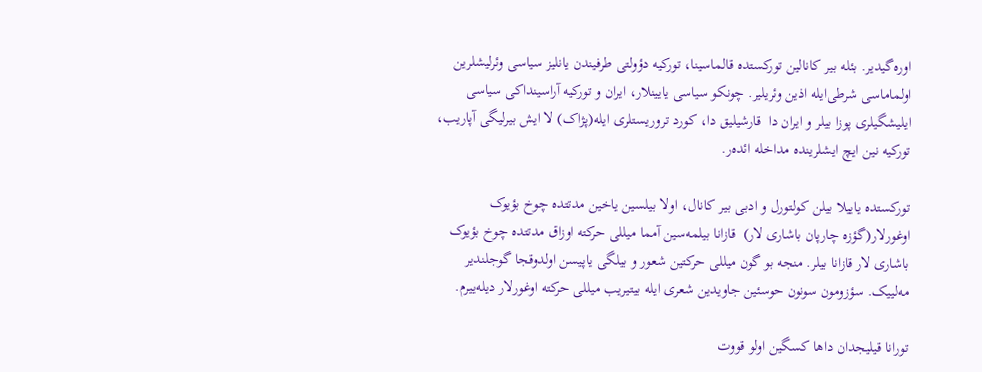اوره‌گیدیر. بئله بیر کانالین تورکستده قالماسینا، تورکیه دؤولتی طرفیندن یانلیز سیاسی وئرلیشلرین اولماماسی شرطی‌ایله اذین وئریلیر. چونکو سیاسی یایینلار، ایران و تورکیه آراسینداکی سیاسی ایلیشگیلری پوزا بیلر و ایران دا  قارشیلیق دا، کورد تروریستلری ایله(پژاک) لا ایش بیرلیگی آپاریب، تورکیه نین ایچ ایشلرینده مداخله ائده‌ر.

تورکستده یاییلا بیلن کولتورل و ادبی بیر کانال، اولا بیلسین یاخین مدتتده چوخ بؤیوک اوغورلار(گؤزه چارپان باشاری لار)  قازانا بیلمه‌سین آمما میللی حرکته اوزاق مدتتده چوخ بؤیوک باشاری لار قازانا بیلر. منجه بو گون میللی حرکتین شعور و بیلگی یاپیسن اولدوقجا گوجلندیر مه‌لییک. سؤزومون سونون حوسئین جاویدین شعری ایله بیتیریب میللی حرکته اوغورلار دیله‌ییرم.

تورانا قیلیجدان داها کسگین اولو قووت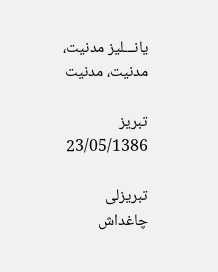یانـــلیز مدنیت،  مدنیت، مدنیت

تبریز 23/05/1386

تبریزلی چاغداش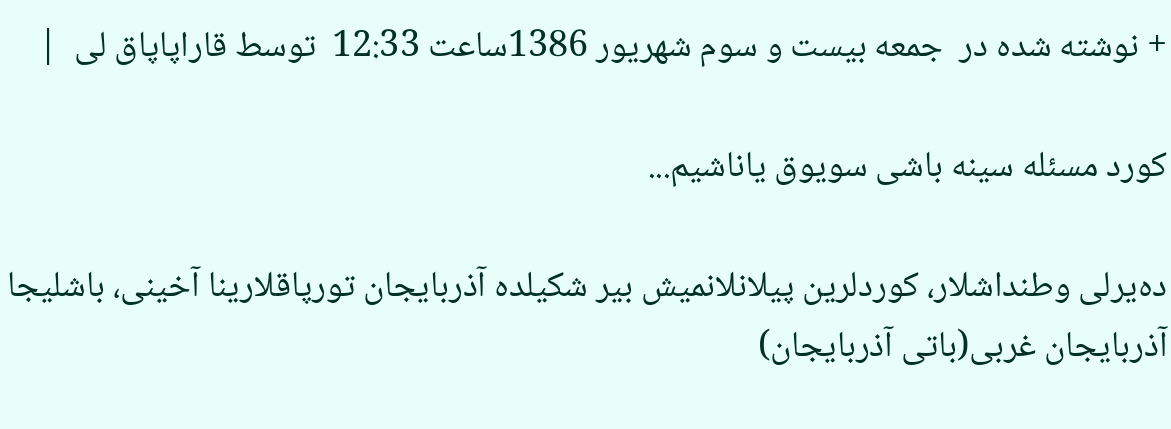+ نوشته شده در  جمعه بیست و سوم شهریور 1386ساعت 12:33  توسط قاراپاپاق لی  |

کورد مسئله سینه باشی سویوق یاناشیم...

ده‌یرلی وطنداشلار، کوردلرین پیلانلانمیش بیر شکیلده آذربایجان تورپاقلارینا آخینی، باشلیجا آذربایجان غربی(باتی آذربایجان)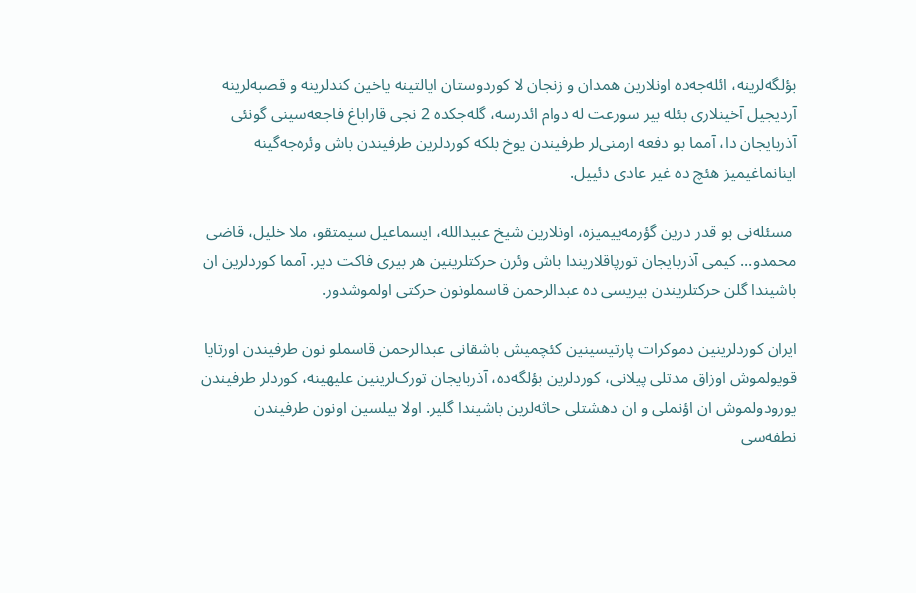بؤلگه‌لرینه، ائله‌جه‌ده اونلارین همدان و زنجان لا کوردوستان ایالتینه یاخین کندلرینه و قصبه‌لرینه آردیجیل آخینلاری بئله بیر سورعت له دوام ائدرسه، گله‌جکده 2 نجی قاراباغ فاجعه‌سینی گونئی آذربایجان دا، آمما بو دفعه ارمنی‌لر طرفیندن یوخ بلکه کوردلرین طرفیندن باش وئره‌جه‌گینه اینانماغیمیز هئچ ده غیر عادی دئییل.

 مسئله‌نی بو قدر درین گؤرمه‌ییمیزه، اونلارین شیخ عبیدالله، ایسماعیل سیمتقو، ملا خلیل، قاضی محمدو... کیمی آذربایجان تورپاقلاریندا باش وئرن حرکتلرینین هر بیری فاکت دیر. آمما کوردلرین ان باشیندا گلن حرکتلریندن بیریسی ده عبدالرحمن قاسملونون حرکتی اولموشدور.

ایران کوردلرینین دموکرات پارتیسینین کئچمیش باشقانی عبدالرحمن قاسملو نون طرفیندن اورتایا قویولموش اوزاق مدتلی پیلانی، کوردلرین بؤلگه‌ده، آذربایجان تورک‌لرینین علیهینه، کوردلر طرفیندن یورودولموش ان اؤنملی و ان دهشتلی حاثه‌لرین باشیندا گلیر. اولا بیلسین اونون طرفیندن نطفه‌سی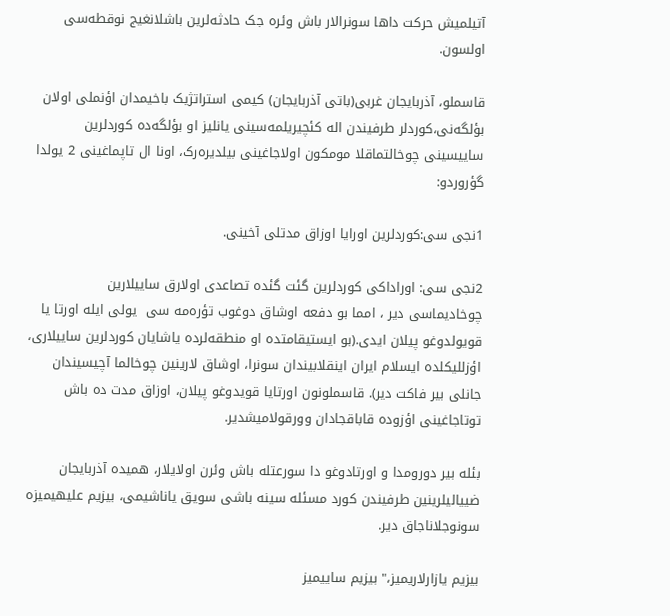آتیلمیش حرکت داها سونرالار باش وئره جک حادثه‌لرین باشلانغیج نوقطه‌سی اولسون.

قاسملو، آذربایجان غربی(باتی آذربایجان) کیمی استراتژیک باخیمدان اؤنملی اولان بؤلگه‌نی،کوردلر طرفیندن اله کئچیریلمه‌سینی یانلیز او بؤلگه‌ده کوردلرین ساییسینی چوخالتماقلا مومکون اولاجاغینی بیلدیره‌رک، اونا ال تاپماغینی 2 یولدا گؤروردو:

1نجی سی:کوردلرین اورایا اوزاق مدتلی آخینی.

2نجی سی: اوراداکی کوردلرین گئت گئده تصاعدی اولارق ساییلارین  چوخادیماسی دیر ، امما بو دفعه اوشاق دوغوب تؤره‌مه سی  یولی ایله اورتا یا قویولدوغو پیلان ایدی.(بو ایستیقامتده او منطقه‌لرده یاشایان کوردلرین ساییلاری، اؤزللیکلده ایسلام ایران اینقلابیندان سونرا، اوشاق لارینین چوخالما آچیسیندان جانلی بیر فاکت دیر). قاسملونون اورتایا قویدوغو پیلان، اوزاق مدت ده باش توتاجاغینی اؤزوده قاباقجادان وورقولامیشدیر.

بئله بیر دورومدا و اورتادوغو دا سورعتله باش وئرن اولایلار، همیده آذربایجان ضییالیلرینین طرفیندن کورد مسئله سینه باشی سویق یاناشیمی، بیزیم علیهیمیزه سونوجلاناجاق دیر.

بیزیم یازارلاریمیز،" بیزیم ساییمیز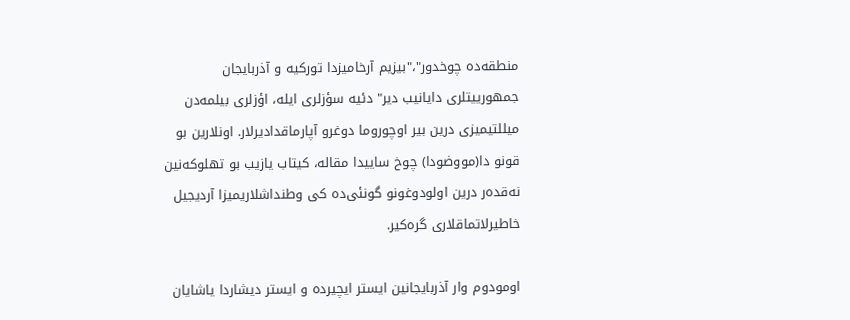منطقه‌ده چوخدور"،"بیزیم آرخامیزدا تورکیه و آذربایجان جمهورییتلری دایانیب دیر" دئیه سؤزلری ایله، اؤزلری بیلمه‌دن میللتیمیزی درین بیر اوچوروما دوغرو آپارماقدادیرلار. اونلارین بو قونو دا(مووضودا) چوخ ساییدا مقاله، کیتاب یازیب بو تهلوکه‌نین نه‌قده‌ر درین اولودوغونو گونئی‌ده کی وطنداشلاریمیزا آردیجیل خاطیرلاتماقلاری گره‌کیر.

اومودوم وار آذربایجانین ایستر ایچیرده و ایستر دیشاردا یاشایان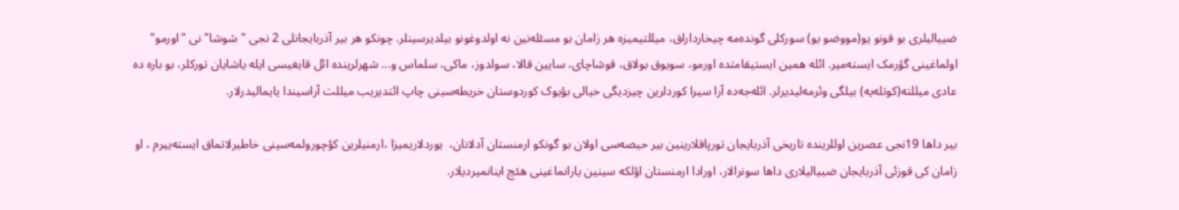ضییالیلری بو قونو یو(مووضو یو) سورکلی گونده‌مه چیخارداراق، میللتیمیزه هر زامان بو مسئله‌نین نه اولدوغونو بیلدیرسینلر. چونکو هر بیر آذربایجانلی 2 نجی "شوشا" نی "اورمو" اولماغینی گؤرمک ایسته‌میر. ائله همین ایستیقامتده اورمو، سویوق بولاق، قوشاچای، سایین قالا، سولدوز، ماکی، سلماس و... شهرلرینده ائل قایغیسی ایله یاشایان تورکلر، بو باره ده عادی میللته(کوتله‌یه) بیلگی وئرمه‌لیدیرلر. ائله‌جه‌ده آرا سیرا کوردلرین چیزدیگی خیالی بؤیوک کوردوستان خریطه‌سینی چاپ ائتدیریب میللت آراسیندا یایمالیدرلار.

بیر داها 19نجی عصرین اوللرینده تاریخی آذربایجان تورپاقلارینین بیر حیصه‌سی اولان بو گونکو ارمنستان آدلانان،  یوردلاریمیزا ،ارمنیلرین کؤچورولمه‌سینی خاطیرلاتماق ایسته‌ییرم ، او زامان کی قوزئی آذربایجان ضییالیلاری داها سونرالار، اورادا ارمنستان اؤلکه سینین یارانماغینی هئچ اینانمیردیلار.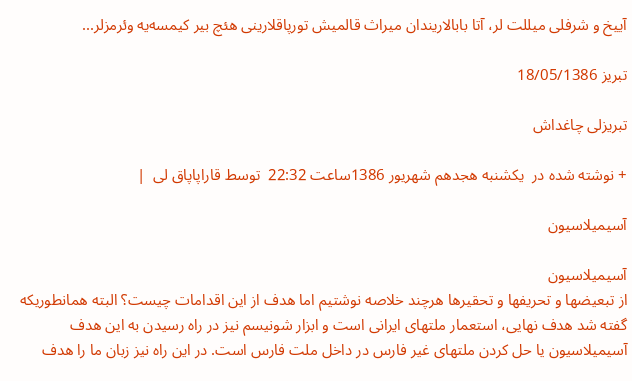آییخ و شرفلی میللت لر، آتا بابالاریندان میراث قالمیش تورپاقلارینی هئچ بیر کیمسه‌یه وئرمزلر...

تبریز 18/05/1386

تبریزلی چاغداش

+ نوشته شده در  یکشنبه هجدهم شهریور 1386ساعت 22:32  توسط قاراپاپاق لی  |

آسیمیلاسیون

آسیمیلاسیون
از تبعیضها و تحریفها و تحقیرها هرچند خلاصه نوشتیم اما هدف از این اقدامات چیست؟ البته همانطوریکه گفته شد هدف نهایی، استعمار ملتهای ایرانی است و ابزار شونیسم نیز در راه رسیدن به این هدف آسیمیلاسیون یا حل کردن ملتهای غیر فارس در داخل ملت فارس است. در این راه نیز زبان ما را هدف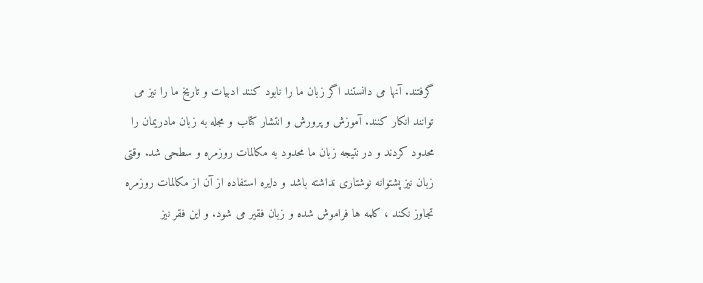گرفتند. آنها می دانستند اگر زبان ما را نابود کنند ادبیات و تاریخ ما را نیز می توانند انکار کنند. آموزش و پرورش و انتشار کتاب و مجله به زبان مادریمان را محدود کردند و در نتیجه زبان ما محدود به مکالمات روزمره و سطحی شد. وقتی زبان نیز پشتوانه نوشتاری نداشته باشد و دایره استفاده از آن از مکالمات روزمره تجاوز نکند ، کلمه ها فراموش شده و زبان فقیر می شود. و این فقر نیز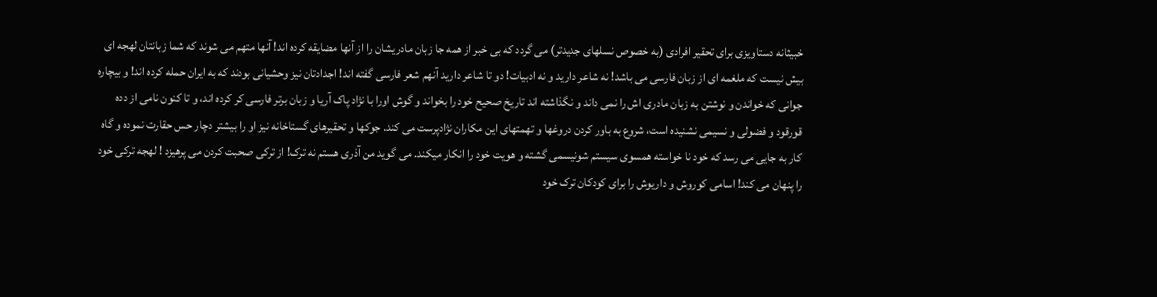خبیثانه دستاویزی برای تحقیر افرادی (به خصوص نسلهای جدیدتر) می گردد که بی خبر از همه جا زبان مادریشان را از آنها مضایقه کرده اند! آنها متهم می شوند که شما زبانتان لهجه ای بیش نیست که ملغمه ای از زبان فارسی می باشد! نه شاعر دارید و نه ادبیات! دو تا شاعر دارید آنهم شعر فارسی گفته اند! اجدادتان نیز وحشیانی بودند که به ایران حمله کرده اند! و بیچاره جوانی که خواندن و نوشتن به زبان مادری اش را نمی داند و نگذاشته اند تاریخ صحیح خود را بخواند و گوش اورا با نژاد پاک آریا و زبان برتر فارسی کر کرده اند، و تا کنون نامی از دده قورقود و فضولی و نسیمی نشنیده است، شروع به باور کردن دروغها و تهمتهای این مکاران نژادپرست می کند. جوکها و تحقیرهای گستاخانه نیز او را بیشتر دچار حس حقارت نموده و گاه کار به جایی می رسد که خود نا خواسته همسوی سیستم شونیسمی گشته و هویت خود را انکار میکند. می گوید من آذری هستم نه ترک! از ترکی صحبت کردن می پرهیزد ! لهجه ترکی خود را پنهان می کند! اسامی کوروش و داریوش را برای کودکان ترک خود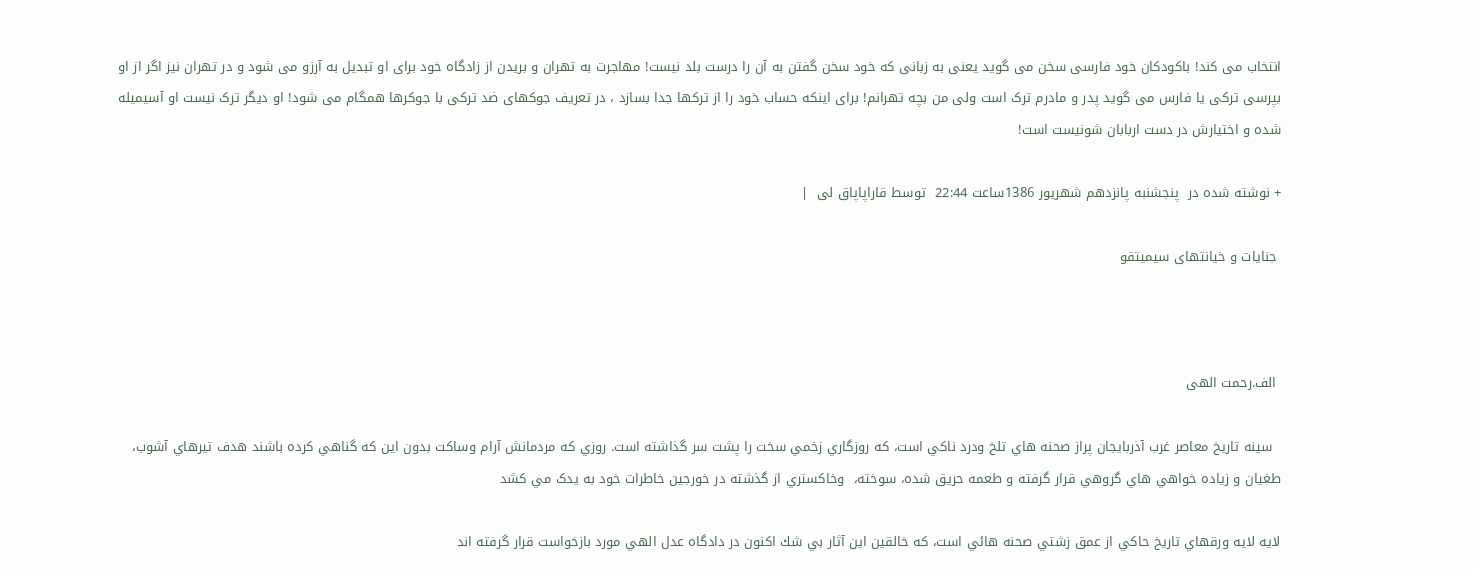انتخاب می کند! باکودکان خود فارسی سخن می گوید یعنی به زبانی که خود سخن گفتن به آن را درست بلد نیست! مهاجرت به تهران و بریدن از زادگاه خود برای او تبدیل به آرزو می شود و در تهران نیز اگر از او بپرسی ترکی یا فارس می گوید پدر و مادرم ترک است ولی من بچه تهرانم! برای اینکه حساب خود را از ترکها جدا بسازد ، در تعریف جوکهای ضد ترکی با جوکرها همگام می شود! او دیگر ترک نیست او آسیمیله شده و اختیارش در دست اربابان شونیست است!

+ نوشته شده در  پنجشنبه پانزدهم شهریور 1386ساعت 22:44  توسط قاراپاپاق لی  |

 جنایات و خیانتهای سیمیتقو



 الف.رحمت الهی

  سينه تاريخ معاصر غرب آذربايجان پراز صحنه هاي تلخ ودرد ناکي است، که روزگاري زخمي سخت را پشت سر گذاشته است. روزي که مردمانش آرام وساکت بدون اين که گناهي کرده باشند هدف تيرهاي آشوب، طغيان و زياده خواهي هاي گروهي قرار گرفته و طعمه حريق شده، سوخته،  وخاکستري از گذشته در خورجين خاطرات خود به يدک مي کشد

لايه لايه ورقهاي تاريخ حاکي از عمق زشتي صحنه هائي است، که خالقين اين آثار بي شك اكنون در دادگاه عدل الهي مورد بازخواست قرار گرفته اند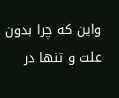واين که چرا بدون علت و تنها در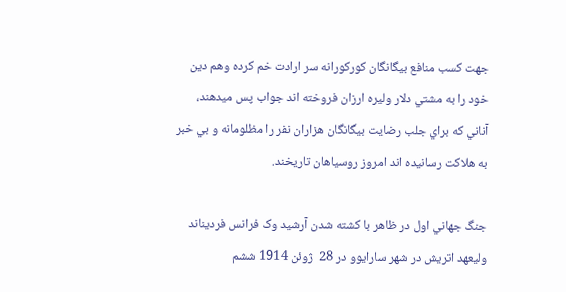جهت کسب منافع بيگانگان کورکورانه سر ارادت خم کرده وهم دين خود را به مشتي دلار وليره ارزان فروخته اند جواب پس ميدهند، آناني که براي جلب رضايت بيگانگان هزاران نفر را مظلومانه و بي خبر به هلاکت رسانيده اند امروز روسياهان تاريخند.

جنگ جهاني اول در ظاهر با کشته شدن آرشيد وک فرانس فرديناند  وليعهد اتريش در شهر سارايوو در 28  ژوئن 1914 ششم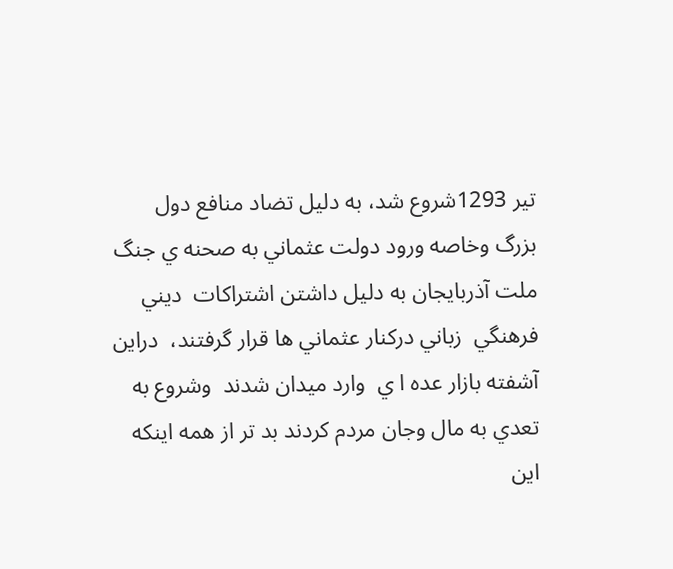تير 1293شروع شد، به دليل تضاد منافع دول بزرگ وخاصه ورود دولت عثماني به صحنه ي جنگ  ملت آذربايجان به دليل داشتن اشتراکات  ديني فرهنگي  زباني درکنار عثماني ها قرار گرفتند،  دراين آشفته بازار عده ا ي  وارد ميدان شدند  وشروع به تعدي به مال وجان مردم کردند بد تر از همه اينکه اين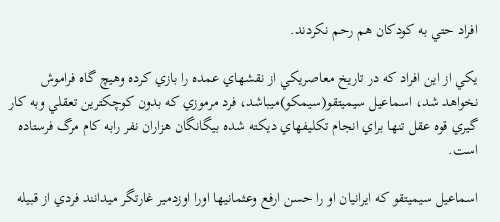افراد حتي به کودکان هم رحم نکردند.

يکي از اين افراد که در تاريخ معاصريکي از نقشهاي عمده را بازي کرده وهيچ گاه فراموش نخواهد شد، اسماعيل سيميتقو(سيمکو)ميباشد، فرد مرموزي که بدون کوچکترين تعقلي وبه کار گيري قوه عقل تنها براي انجام تکليفهاي ديکته شده بيگانگان هزاران نفر رابه کام مرگ فرستاده است.

اسماعيل سيميتقو که ايرانيان او را حسن ارفع وعثمانيها اورا اوزدمير غارتگر ميدانند فردي از قبيله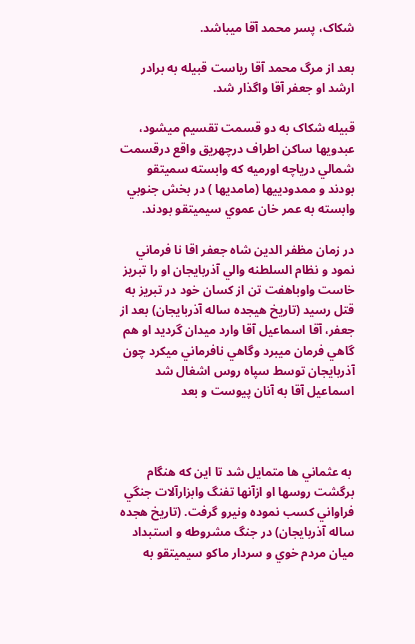شکاک، پسر محمد آقا ميباشد.

بعد از مرگ محمد آقا رياست قبيله به برادر ارشد او جعفر آقا واگذار شد.

قبيله شکاک به دو قسمت تقسيم ميشود، عبدويها ساکن اطراف درچهريق واقع درقسمت شمالي درياچه اورميه که وابسته سميتقو بودند و ممدودييها (مامديها ) در بخش جنوبي وابسته به عمر خان عموي سيميتقو بودند.

در زمان مظفر الدين شاه جعفر اقا نا فرماني نمود و نظام السلطنه والي آذربايجان او را تبريز خاست واوباهفت تن از کسان خود در تبريز به قتل رسيد (تاريخ هيجده ساله آذربايجان) بعد از جعفر، آقا اسماعيل آقا وارد ميدان گرديد او هم گاهي فرمان ميبرد وگاهي نافرماني ميکرد چون آذربايجان توسط سپاه روس اشغال شد اسماعيل آقا به آنان پيوست و بعد



 به عثماني ها متمايل شد تا اين که هنگام برگشت روسها او ازآنها تفنگ وابزارآلات جنگي فراواني کسب نموده ونيرو گرفت. (تاريخ هجده ساله آذربايجان) در جنگ مشروطه و استبداد ميان مردم خوي و سردار ماکو سيميتقو به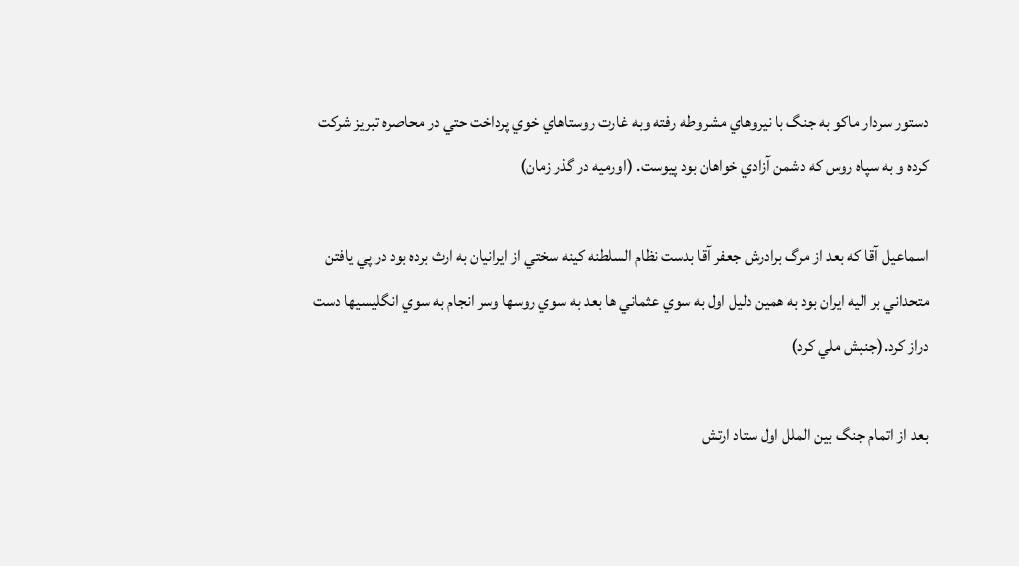دستور سردار ماکو به جنگ با نيروهاي مشروطه رفته وبه غارت روستاهاي خوي پرداخت حتي در محاصره تبريز شرکت کرده و به سپاه روس که دشمن آزادي خواهان بود پيوست. (اورميه در گذر زمان)

اسماعيل آقا که بعد از مرگ برادرش جعفر آقا بدست نظام السلطنه کينه سختي از ايرانيان به ارث برده بود در پي يافتن متحداني بر اليه ايران بود به همين دليل اول به سوي عثماني ها بعد به سوي روسها وسر انجام به سوي انگليسيها دست دراز کرد.(جنبش ملي کرد)

بعد از اتمام جنگ بين الملل اول ستاد ارتش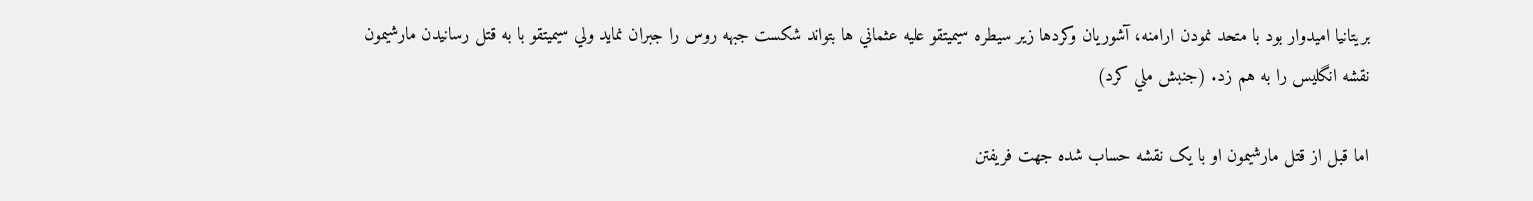بريتانيا اميدوار بود با متحد نمودن ارامنه، آشوريان وکردها زير سيطره سيميتقو عليه عثماني ها بتواند شکست جبهه روس را جبران نمايد ولي سيميتقو با به قتل رسانيدن مارشيمون نقشه انگليس را به هم زد. (جنبش ملي کرد)

اما قبل از قتل مارشيمون او با يک نقشه حساب شده جهت فريفتن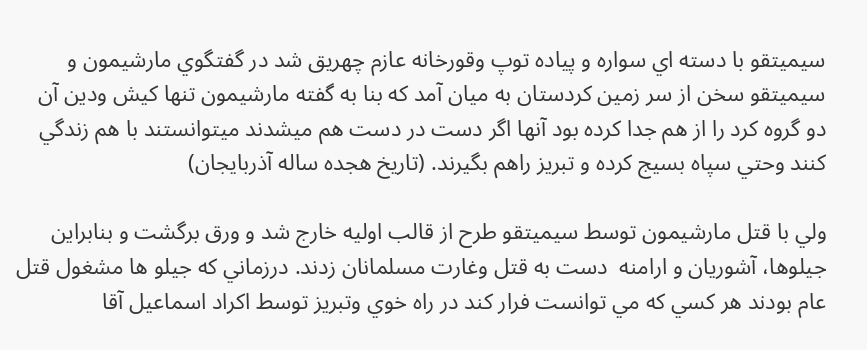سيميتقو با دسته اي سواره و پياده توپ وقورخانه عازم چهريق شد در گفتگوي مارشيمون و سيميتقو سخن از سر زمين کردستان به ميان آمد که بنا به گفته مارشيمون تنها کيش ودين آن دو گروه کرد را از هم جدا کرده بود آنها اگر دست در دست هم ميشدند ميتوانستند با هم زندگي کنند وحتي سپاه بسيج کرده و تبريز راهم بگيرند. (تاريخ هجده ساله آذربايجان)

ولي با قتل مارشيمون توسط سيميتقو طرح از قالب اوليه خارج شد و ورق برگشت و بنابراين جيلوها، آشوريان و ارامنه  دست به قتل وغارت مسلمانان زدند. درزماني که جيلو ها مشغول قتل عام بودند هر کسي که مي توانست فرار کند در راه خوي وتبريز توسط اکراد اسماعيل آقا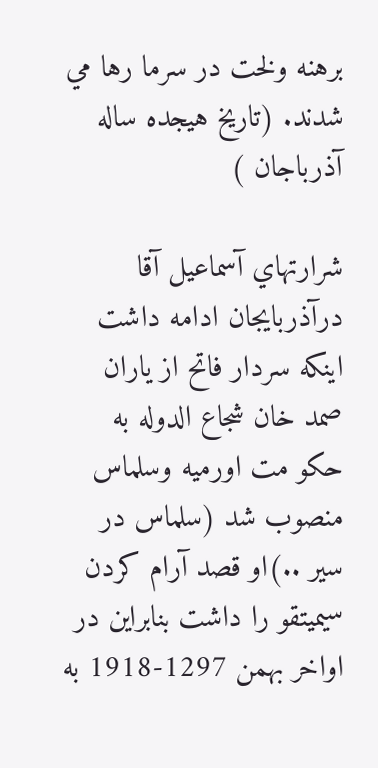برهنه ولخت در سرما رها مي شدند. (تاريخ هيجده ساله آذرباجان )

شرارتهاي آسماعيل آقا درآذربايجان ادامه داشت اينکه سردار فاتح از ياران صمد خان شجاع الدوله به حکو مت اورميه وسلماس منصوب شد (سلماس در سير ..)او قصد آرام کردن سيميتقو را داشت بنابراين در اواخر بهمن 1297-1918 به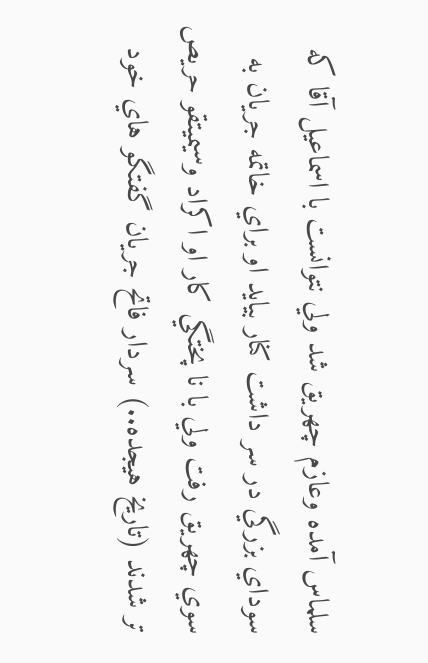سلماس آمده وعازم چهريق شد ولي نتوانست با اسماعيل آقا که سوداي بزرگي در سر داشت کنار بيايد او براي خاتمه جريان به سوي چهريق رفت ولي با نا پختگي کار او اکراد وسيميتقو حريص تر شدند (تاريخ هيجده..) سردار فاتح جريان گفتگو هاي خود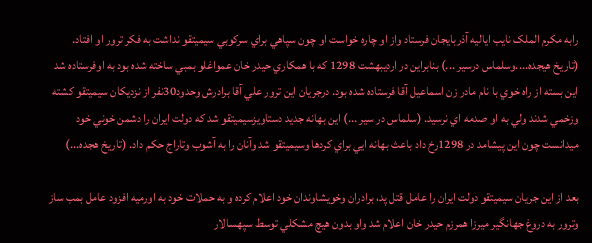رابه مکرم الملک نايب اياليه آذربايجان فرستاد واز او چاره خواست او چون سپاهي براي سرکوبي سيميتقو نداشت به فکر ترور او افتاد. (تاريخ هيجده....وسلماس درسير ...) بنابراين در ارديبهشت 1298 که با همکاري حيدر خان عمواغلو بمبي ساخته شده بود به اوفرستاده شد اين بسته از راه خوي با نام مادر زن اسماعيل آقا فرستاده شده بود. درجريان اين ترور علي آقا برادرش وحدود30نفر از نزديکان سيميتقو کشته وزخمي شدند ولي به او صدمه اي نرسيد. (سلماس در سير ...) اين بهانه جديد دستاويزسيميتقو شد که دولت ايران را دشمن خوني خود ميدانست چون اين پيشامد در 1298رخ داد باعث بهانه ايي براي کردها وسيميتقو شد وآنان را به آشوب وتاراج حکم داد. (تاريخ هجده...)

بعد از اين جريان سيميتقو دولت ايران را عامل قتل پد، برادران وخويشاوندان خود اعلام کرده و به حملات خود به اورميه افزود عامل بمب ساز وترور به دروغ جهانگير ميرزا همرزم حيدر خان اعلام شد واو بدون هيچ مشکلي توسط سپهسالار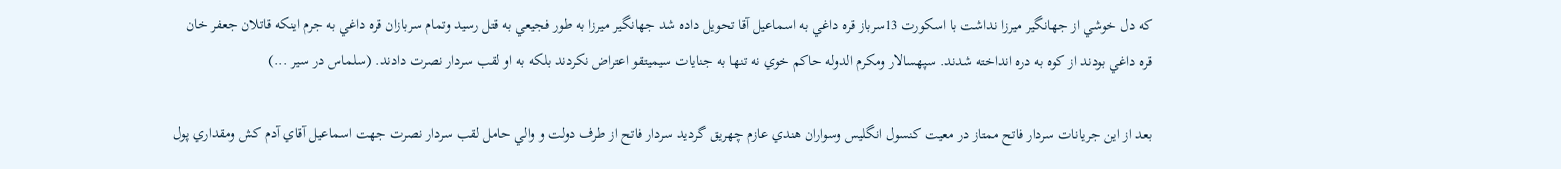که دل خوشي از جهانگير ميرزا نداشت با اسکورت 13سرباز قره داغي به اسماعيل آقا تحويل داده شد جهانگير ميرزا به طور فجيعي به قتل رسيد وتمام سربازان قره داغي به جرم اينکه قاتلان جعفر خان قره داغي بودند از کوه به دره انداخته شدند. سپهسالار ومکرم الدوله حاکم خوي نه تنها به جنايات سيميتقو اعتراض نکردند بلکه به او لقب سردار نصرت دادند. (سلماس در سير ...)

بعد از اين جريانات سردار فاتح ممتاز در معيت کنسول انگليس وسواران هندي عازم چهريق گرديد سردار فاتح از طرف دولت و والي حامل لقب سردار نصرت جهت اسماعيل آقاي آدم کش ومقداري پول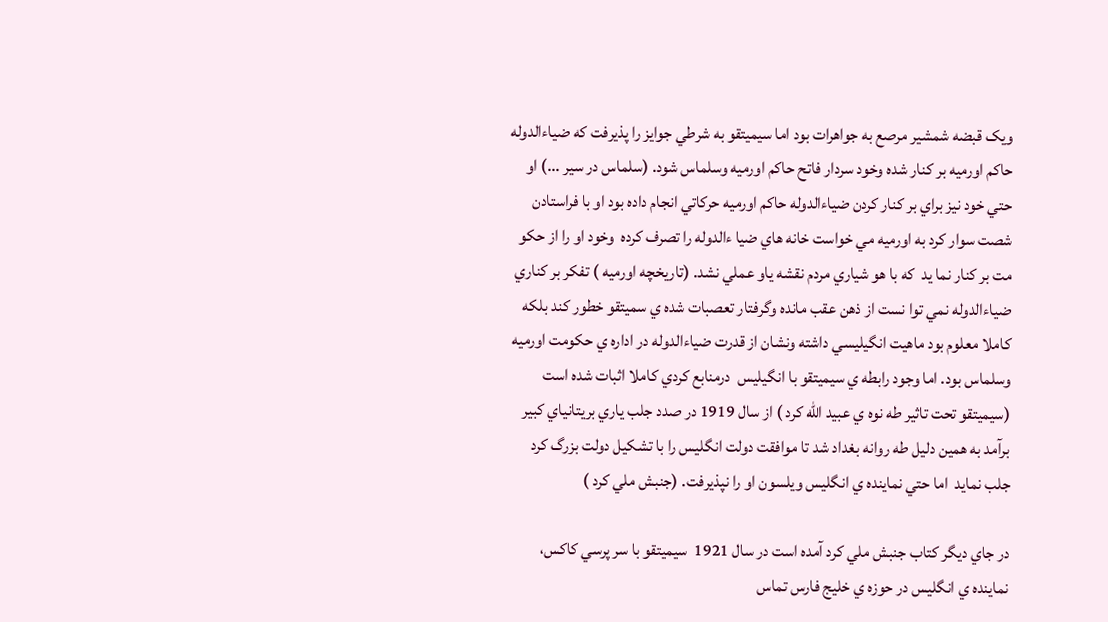ويک قبضه شمشير مرصع به جواهرات بود اما سيميتقو به شرطي جوايز را پذيرفت که ضياءالدوله حاکم اورميه بر کنار شده وخود سردار فاتح حاکم اورميه وسلماس شود. (سلماس در سير ...) او حتي خود نيز براي بر کنار کردن ضياءالدوله حاکم اورميه حرکاتي انجام داده بود او با فراستادن شصت سوار کرد به اورميه مي خواست خانه هاي ضيا ءالدوله را تصرف کرده  وخود او را از حکو مت بر کنار نما يد  که با هو شياري مردم نقشه ياو عملي نشد. (تاريخچه اورميه ) تفکر بر کناري ضياءالدوله نمي توا نست از ذهن عقب مانده وگرفتار تعصبات شده ي سميتقو خطور کند بلکه کاملا معلوم بود ماهيت انگيليسي داشته ونشان از قدرت ضياءالدوله در اداره ي حکومت اورميه وسلماس بود. اما وجود رابطه ي سيميتقو با انگيليس  درمنابع کردي کاملا اثبات شده است (سيميتقو تحت تاثير طه نوه ي عبيد الله کرد ) از سال 1919 در صدد جلب ياري بريتانياي کبير برآمد به همين دليل طه روانه بغداد شد تا موافقت دولت انگليس را با تشکيل دولت بزرگ کرد جلب نمايد  اما حتي نماينده ي انگليس ويلسون او را نپذيرفت. (جنبش ملي کرد )

در جاي ديگر کتاب جنبش ملي کرد آمده است در سال 1921  سيميتقو با سر پرسي کاکس، نماينده ي انگليس در حوزه ي خليج فارس تماس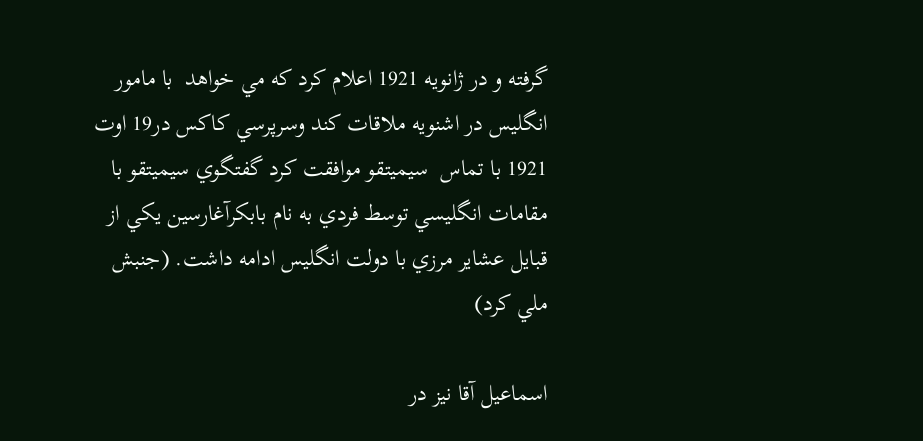گرفته و در ژانويه 1921 اعلام کرد که مي خواهد  با مامور انگليس در اشنويه ملاقات کند وسرپرسي کاکس در19 اوت 1921 با تماس  سيميتقو موافقت کرد گفتگوي سيميتقو با مقامات انگليسي توسط فردي به نام بابکرآغارسين يکي از قبايل عشاير مرزي با دولت انگليس ادامه داشت. (جنبش ملي کرد)

اسماعيل آقا نيز در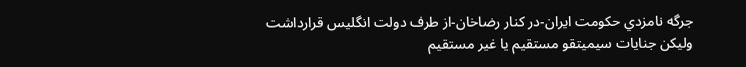جرگه نامزدي حکومت ايران-در کنار رضاخان-از طرف دولت انگليس قرارداشت وليکن جنايات سيميتقو مستقيم يا غير مستقيم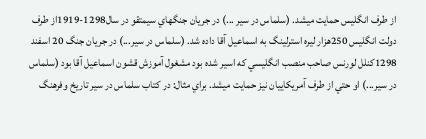از طرف انگليس حمايت ميشد. (سلماس در سير ...) در جريان جنگهاي سيمتقو در سال1298-1919از طرف دولت انگليس 250هزار ليره استرلينگ به اسماعيل آقا داده شد. (سلماس در سير...) در جريان جنگ 20 اسفند 1298کنلل لورنس صاحب منصب انگليسي كه اسير شده بود مشغول آموزش قشون اسماعيل آقا بود (سلماس در سير...) او حتي از طرف آمريکاييان نيز حمايت ميشد. براي مثال: در کتاب سلماس در سير تاريخ وفرهنگ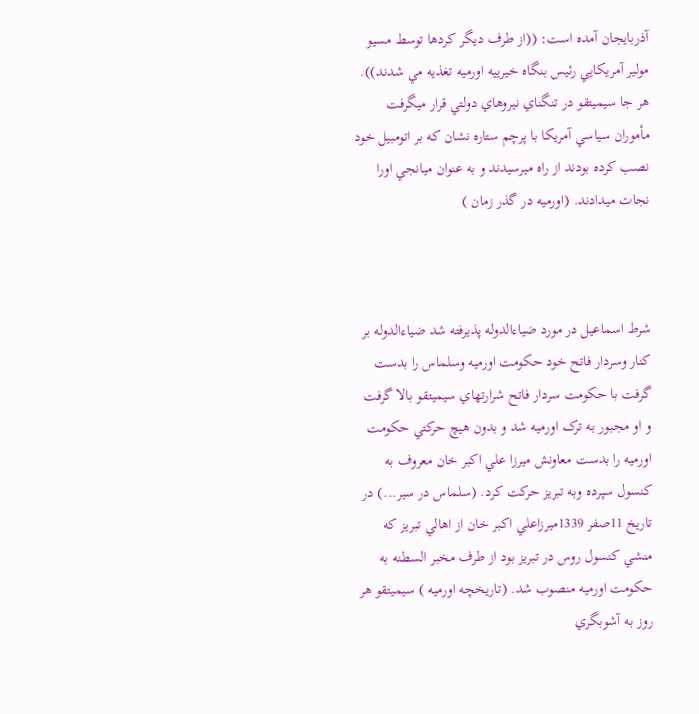آذربايجان آمده است: ((از طرف ديگر کردها توسط مسيو مولير آمريکايي رئيس بنگاه خيرييه اورميه تغذيه مي شدند)). هر جا سيميتقو در تنگناي نيروهاي دولتي قرار ميگرفت مأموران سياسي آمريکا با پرچم ستاره نشان که بر اتومبيل خود نصب کرده بودند از راه ميرسيدند و به عنوان ميانجي اورا نجات ميدادند. (اورميه در گذر زمان )



شرط اسماعيل در مورد ضياءالدوله پذيرفته شد ضياءالدوله بر کنار وسردار فاتح خود حکومت اورميه وسلماس را بدست گرفت با حکومت سردار فاتح شرارتهاي سيميتقو بالا گرفت و او مجبور به ترک اورميه شد و بدون هيچ حرکتي حکومت اورميه را بدست معاونش ميرزا علي اکبر خان معروف به کنسول سپرده وبه تبريز حرکت کرد. (سلماس در سير...) در تاريخ 11صفر 1339ميرزاعلي اکبر خان از اهالي تبريز که منشي کنسول روس در تبريز بود از طرف مخبر السطنه به حکومت اورميه منصوب شد. (تاريخچه اورميه ) سيميتقو هر روز به آشوبگري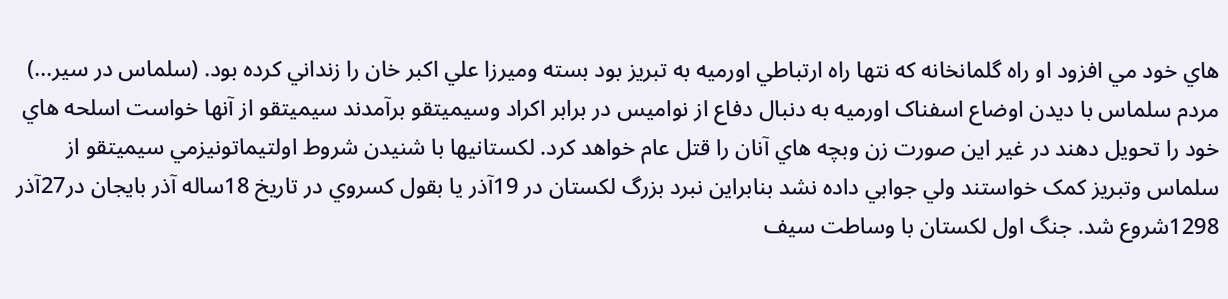هاي خود مي افزود او راه گلمانخانه که نتها راه ارتباطي اورميه به تبريز بود بسته وميرزا علي اکبر خان را زنداني کرده بود. (سلماس در سير...) مردم سلماس با ديدن اوضاع اسفناک اورميه به دنبال دفاع از نواميس در برابر اکراد وسيميتقو برآمدند سيميتقو از آنها خواست اسلحه هاي خود را تحويل دهند در غير اين صورت زن وبچه هاي آنان را قتل عام خواهد کرد. لکستانيها با شنيدن شروط اولتيماتونيزمي سيميتقو از سلماس وتبريز کمک خواستند ولي جوابي داده نشد بنابراين نبرد بزرگ لکستان در 19آذر يا بقول کسروي در تاريخ 18ساله آذر بايجان در27آذر 1298شروع شد. جنگ اول لکستان با وساطت سيف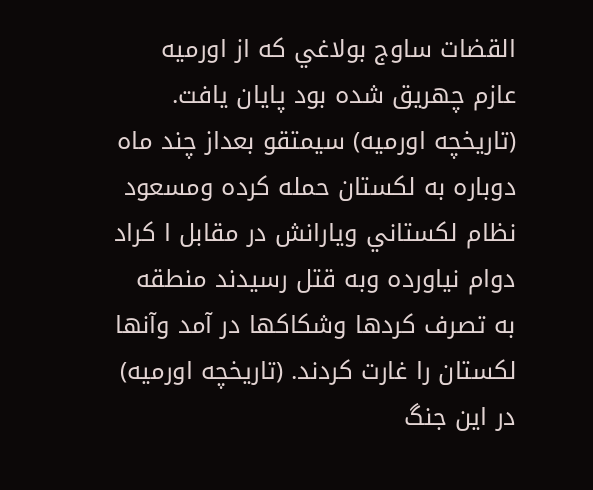القضات ساوج بولاغي که از اورميه عازم چهريق شده بود پايان يافت. (تاريخچه اورميه) سيمتقو بعداز چند ماه دوباره به لکستان حمله کرده ومسعود نظام لکستاني ويارانش در مقابل ا کراد  دوام نياورده وبه قتل رسيدند منطقه به تصرف کردها وشکاکها در آمد وآنها لکستان را غارت کردند. (تاريخچه اورميه) در اين جنگ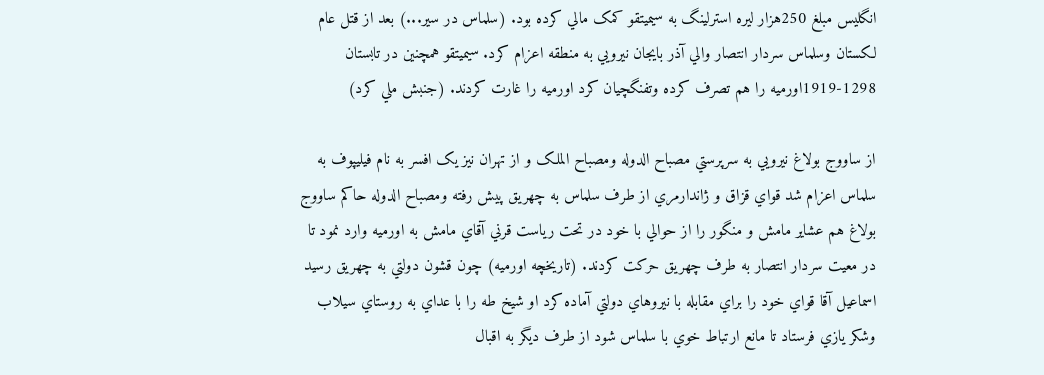انگليس مبلغ 250هزار ليره استرلينگ به سيميتقو کمک مالي کرده بود. (سلماس در سير...) بعد از قتل عام لکستان وسلماس سردار انتصار والي آذر بايجان نيرويي به منطقه اعزام کرد. سيميتقو همچنين در تابستان 1298-1919اورميه را هم تصرف کرده وتفنگچيان کرد اورميه را غارت کردند. (جنبش ملي کرد)

از ساووج بولاغ نيرويي به سرپرستي مصباح الدوله ومصباح الملک و از تهران نيز يک افسر به نام فيليپوف به سلماس اعزام شد قواي قزاق و ژاندارمري از طرف سلماس به چهريق پيش رفته ومصباح الدوله حاکم ساووج بولاغ هم عشاير مامش و منگور را از حوالي با خود در تحت رياست قرني آقاي مامش به اورميه وارد نمود تا در معيت سردار انتصار به طرف چهريق حرکت کردند. (تاريخچه اورميه) چون قشون دولتي به چهريق رسيد اسماعيل آقا قواي خود را براي مقابله با نيروهاي دولتي آماده کرد او شيخ طه را با عداي به روستاي سيلاب وشکر يازي فرستاد تا مانع ارتباط خوي با سلماس شود از طرف ديگر به اقبال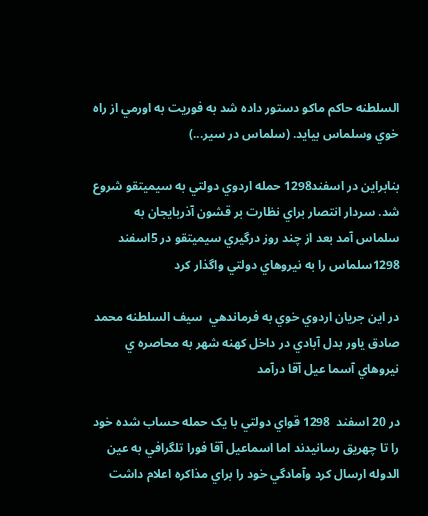السلطنه حاکم ماکو دستور داده شد به فوريت به اورمي از راه خوي وسلماس بيايد. (سلماس در سير...)

بنابراين در اسفند1298 حمله اردوي دولتي به سيميتقو شروع شد. سردار انتصار براي نظارت بر قشون آذربايجان به سلماس آمد بعد از چند روز درگيري سيميتقو در 5اسفند 1298سلماس را به نيروهاي دولتي واگذار کرد

در اين جريان اردوي خوي به فرماندهي  سيف السلطنه محمد صادق ياور بدل آبادي در داخل کهنه شهر به محاصره ي نيروهاي آسما عيل آقا درآمد

در 20 اسفند  1298 قواي دولتي با يک حمله حساب شده خود را تا چهريق رسانيدند اما اسماعيل آقا فورا تلگرافي به عين الدوله ارسال کرد وآمادگي خود را براي مذاکره اعلام داشت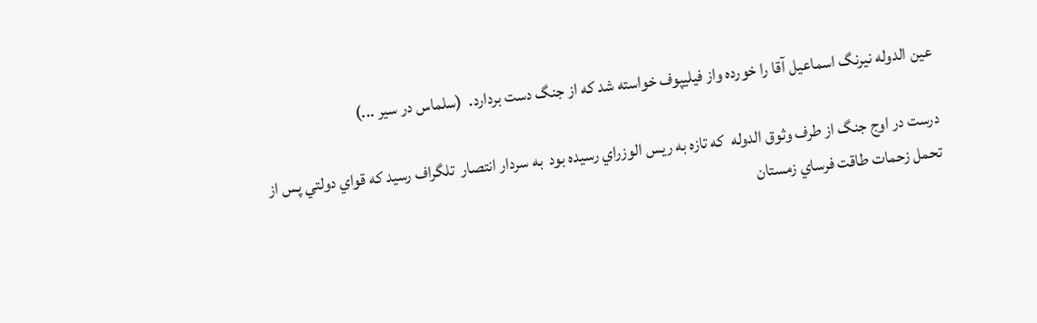عين الدوله نيرنگ اسماعيل آقا را خورده واز فيليپوف خواسته شد که از جنگ دست بردارد.  (سلماس در سير ...)

درست در اوج جنگ از طرف وثوق الدوله  که تازه به ريس الوزراي رسيده بود  به سردار انتصار  تلگراف رسيد که قواي دولتي پس از تحمل زحمات طاقت فرساي زمستان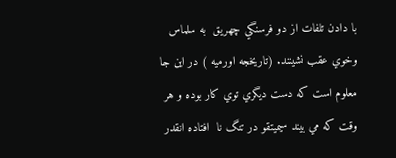با دادن تلفات از دو فرسنگي چهريق  به سلماس وخوي عقب نشينند. (تاريخجه اورميه ) در اين جا معلوم است که دست ديگري توي کار بوده و هر وقت که مي بيند سيميتقو در تنگ نا  افتاده انقدر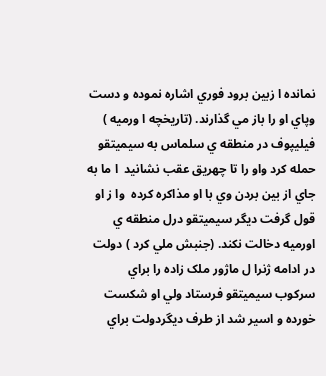نمانده ا زبين برود فوري اشاره نموده و دست وپاي او را باز مي گذارند. (تاريخچه ا ورميه ) فيليپوف در منطقه ي سلماس به سيميتقو حمله کرد واو را تا چهريق عقب نشانيد  ا ما به جاي از بين بردن وي با او مذاکره کرده  وا ز او قول گرفت ديگر سيميتقو درل منطقه ي اورميه دخالت نکند. (جنبش ملي کرد ) دولت در ادامه ژنرا ل ماژور ملک زاده را براي سرکوب سيميتقو فرستاد ولي او شکست خورده و اسير شد از طرف ديگردولت براي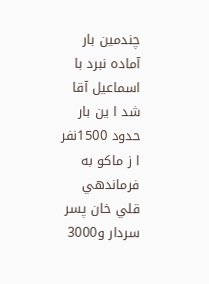چندمين بار آماده نبرد با اسماعيل آقا شد ا ين بار حدود 1500نفر ا ز ماکو به فرماندهي قلي خان پسر سردار و3000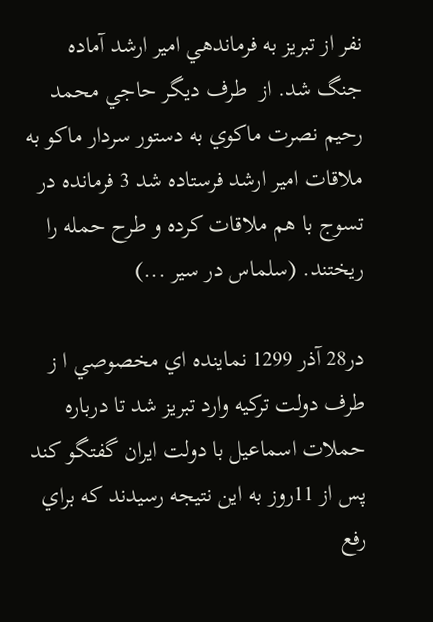نفر از تبريز به فرماندهي امير ارشد آماده جنگ شد. از  طرف ديگر حاجي محمد رحيم نصرت ماکوي به دستور سردار ماکو به ملاقات امير ارشد فرستاده شد 3 فرمانده در تسوج با هم ملاقات کرده و طرح حمله را ريختند. (سلماس در سير ...)

در28 آذر 1299 نماينده اي مخصوصي ا ز طرف دولت ترکيه وارد تبريز شد تا درباره حملات اسماعيل با دولت ايران گفتگو کند پس از 11روز به اين نتيجه رسيدند که براي رفع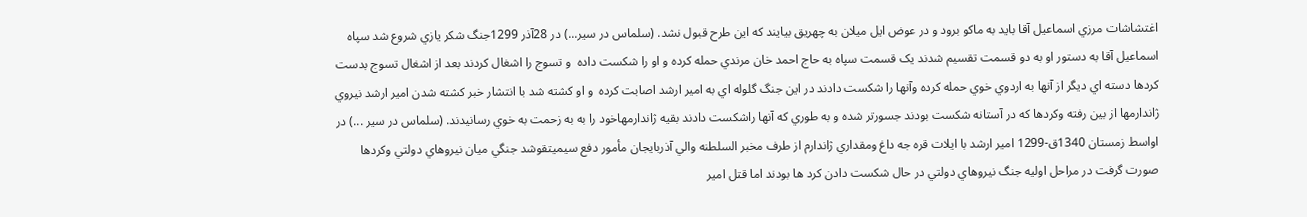اغتشاشات مرزي اسماعيل آقا بايد به ماکو برود و در عوض ايل ميلان به چهريق بيايند که اين طرح قبول نشد. (سلماس در سير...) در 28آذر 1299جنگ شکر يازي شروع شد سپاه اسماعيل آقا به دستور او به دو قسمت تقسيم شدند يک قسمت سپاه به حاج احمد خان مرندي حمله کرده و او را شکست داده  و تسوج را اشغال کردند بعد از اشغال تسوج بدست کردها دسته اي ديگر از آنها به اردوي خوي حمله کرده وآنها را شکست دادند در اين جنگ گلوله اي به امير ارشد اصابت کرده  و او کشته شد با انتشار خبر کشته شدن امير ارشد نيروي ژاندارمها از بين رفته وکردها که در آستانه شکست بودند جسورتر شده و به طوري که آنها راشکست دادند بقيه ژاندارمهاخود را به به زحمت به خوي رسانيدند. (سلماس در سير ...) در اواسط زمستان 1340ق-1299 امير ارشد با ايلات قره جه داغ ومقداري ژاندارم از طرف مخبر السلطنه والي آذربايجان مأمور دفع سيميتقوشد جنگي ميان نيروهاي دولتي وکردها صورت گرفت در مراحل اوليه جنگ نيروهاي دولتي در حال شکست دادن کرد ها بودند اما قتل امير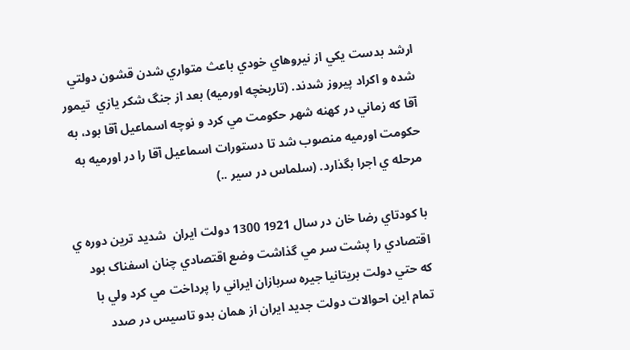ارشد بدست يکي از نيروهاي خودي باعث متواري شدن قشون دولتي شده و اکراد پيروز شدند. (تاريخچه اورميه) بعد از جنگ شکر يازي  تيمور آقا که زماني در کهنه شهر حکومت مي کرد و نوچه اسماعيل آقا بود، به حکومت اورميه منصوب شد تا دستورات اسماعيل آقا را در اورميه به مرحله ي اجرا بگذارد. (سلماس در سير ..)

با کودتاي رضا خان در سال 1921 1300 دولت ايران  شديد ترين دوره ي اقتصادي را پشت سر مي گذاشت وضع اقتصادي چنان اسفناک بود که حتي دولت بريتانيا جيره سربازان ايراني را پرداخت مي کرد ولي با تمام اين احوالات دولت جديد ايران از همان بدو تاسيس در صدد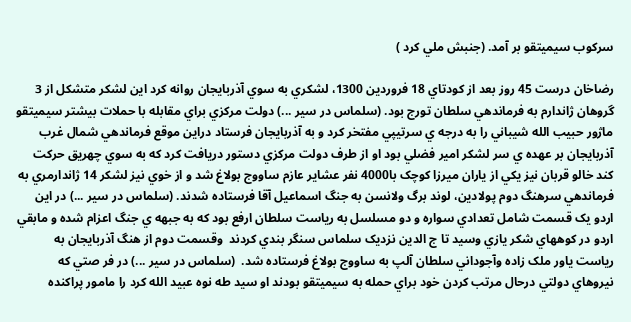سرکوب سيميتقو بر آمد. (جنبش ملي کرد )

رضاخان درست 45 روز بعد از کودتاي 18 فروردين 1300، لشکري به سوي آذربايجان روانه کرد اين لشکر متشکل از 3 گروهان ژاندارم به فرماندهي سلطان تورج بود. (سلماس در سير ...) دولت مرکزي براي مقابله با حملات بيشتر سيميتقو ماژور حبيب الله شيباني را به درجه ي سرتيپي مفتخر کرد و به آذربايجان فرستاد دراين موقع فرماندهي شمال غرب آذربايجان بر عهده ي سر لشکر امير فضلي بود او از طرف دولت مرکزي دستور دريافت کرد که به سوي چهريق حرکت کند خالو قربان نيز يکي از ياران ميرزا کوچک با4000 نفر عشاير عازم ساووج بولاغ شد و از خوي نيز لشکر 14 ژاندارمري به فرماندهي سرهنگ دوم پولادين، لوند برگ ولانسن به جنگ اسماعيل آقا فرستاده شدند. (سلماس در سير ...) در اين اردو يک قسمت شامل تعدادي سواره و دو مسلسل به رياست سلطان ارفع بود که به جبهه ي جنگ اعزام شده و مابقي اردو در کوههاي شکر يازي وسيد تا ج الدين نزديک سلماس سنگر بندي کردند  وقسمت دوم از هنگ آذربايجان به رياست ياور ملک زاده وآجوداني سلطان آلپ به ساووج بولاغ فرستاده شد.  (سلماس در سير ...) در فر صتي که نيروهاي دولتي درحال مرتب کردن خود براي حمله به سيميتقو بودند او سيد طه نوه عبيد الله کرد را مامور پراکنده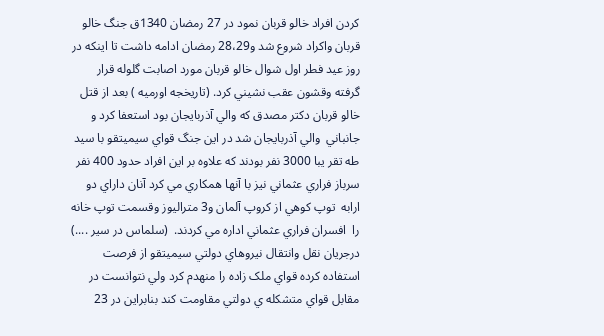کردن افراد خالو قربان نمود در 27 رمضان 1340ق جنگ خالو قربان واکراد شروع شد و28،29 رمضان ادامه داشت تا اينکه در روز عيد فطر اول شوال خالو قربان مورد اصابت گلوله قرار گرفته وقشون عقب نشيني کرد. (تاريخجه اورميه ) بعد از قتل خالو قربان دکتر مصدق که والي آذربايجان بود استعفا کرد و جانباني  والي آذربايجان شد در اين جنگ قواي سيميتقو با سيد طه تقر يبا 3000 نفر بودند که علاوه بر اين افراد حدود 400 نفر سرباز فراري عثماني نيز با آنها همکاري مي کرد آنان داراي دو ارابه  توپ کوهي از کروپ آلمان و3 متراليوز وقسمت توپ خانه را  افسران فراري عثماني اداره مي کردند.  (سلماس در سير ....) درجريان نقل وانتقال نيروهاي دولتي سيميتقو از فرصت استفاده کرده قواي ملک زاده را منهدم کرد ولي نتوانست در مقابل قواي متشکله ي دولتي مقاومت کند بنابراين در 23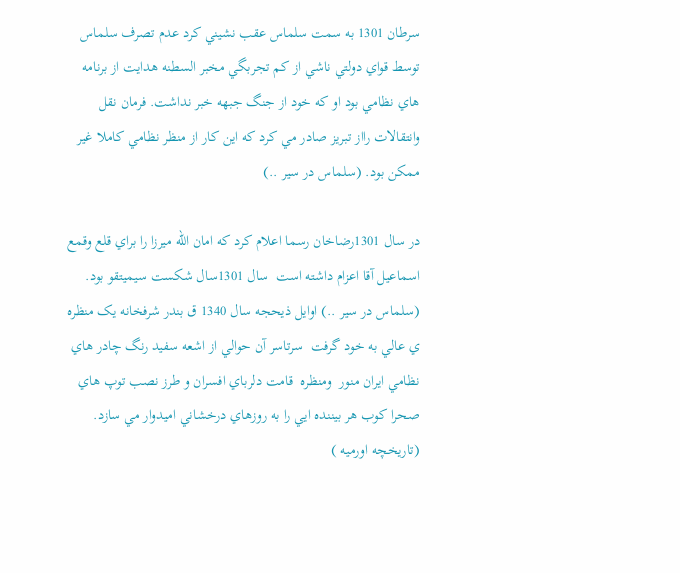سرطان 1301 به سمت سلماس عقب نشيني کرد عدم تصرف سلماس توسط قواي دولتي ناشي از کم تجربگي مخبر السطنه هدايت از برنامه هاي نظامي بود او که خود از جنگ جبهه خبر نداشت. فرمان نقل وانتقالات رااز تبريز صادر مي کرد که اين کار از منظر نظامي کاملا غير ممکن بود. (سلماس در سير ..)

در سال 1301رضاخان رسما اعلام کرد که امان الله ميرزا را براي قلع وقمع اسماعيل آقا اعزام داشته است  سال 1301سال شکست سيميتقو بود. (سلماس در سير ..) اوايل ذيحجه سال 1340 ق بندر شرفخانه يک منظره ي عالي به خود گرفت  سرتاسر آن حوالي از اشعه سفيد رنگ چادر هاي نظامي ايران منور  ومنظره  قامت دلرباي افسران و طرز نصب توپ هاي صحرا کوب هر بيننده ايي را به روزهاي درخشاني اميدوار مي سازد. (تاريخچه اورميه )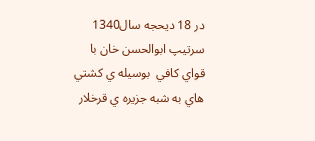در 18 ديحجه سال1340 سرتيپ ابوالحسن خان با قواي کافي  بوسيله ي کشتي هاي به شبه جزيره ي قرخلار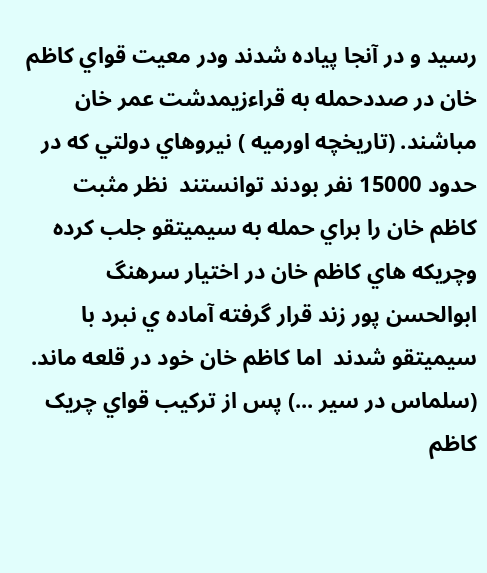رسيد و در آنجا پياده شدند ودر معيت قواي کاظم خان در صددحمله به قراءزيمدشت عمر خان مباشند. (تاريخچه اورميه ) نيروهاي دولتي که در حدود 15000 نفر بودند توانستند  نظر مثبت کاظم خان را براي حمله به سيميتقو جلب کرده وچريکه هاي کاظم خان در اختيار سرهنگ ابوالحسن پور زند قرار گرفته آماده ي نبرد با سيميتقو شدند  اما کاظم خان خود در قلعه ماند. (سلماس در سير ...) پس از ترکيب قواي چريک کاظم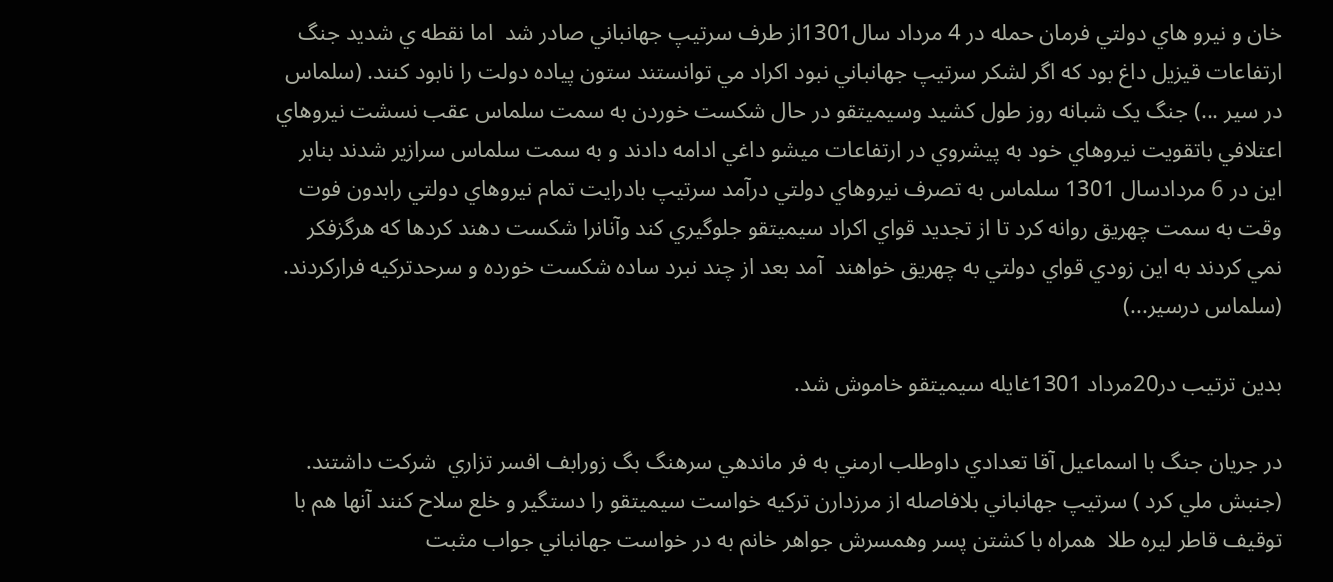خان و نيرو هاي دولتي فرمان حمله در 4 مرداد سال1301از طرف سرتيپ جهانباني صادر شد  اما نقطه ي شديد جنگ ارتفاعات قيزيل داغ بود که اگر لشکر سرتيپ جهانباني نبود اکراد مي توانستند ستون پياده دولت را نابود کنند. (سلماس در سير ...) جنگ يک شبانه روز طول کشيد وسيميتقو در حال شکست خوردن به سمت سلماس عقب نسشت نيروهاي اعتلافي باتقويت نيروهاي خود به پيشروي در ارتفاعات ميشو داغي ادامه دادند و به سمت سلماس سرازير شدند بنابر اين در 6 مردادسال 1301 سلماس به تصرف نيروهاي دولتي درآمد سرتيپ بادرايت تمام نيروهاي دولتي رابدون فوت وقت به سمت چهريق روانه کرد تا از تجديد قواي اکراد سيميتقو جلوگيري کند وآنانرا شکست دهند کردها که هرگزفکر نمي کردند به اين زودي قواي دولتي به چهريق خواهند  آمد بعد از چند نبرد ساده شکست خورده و سرحدترکيه فرارکردند. (سلماس درسير...)

بدين ترتيب در20مرداد 1301غايله سيميتقو خاموش شد.

در جريان جنگ با اسماعيل آقا تعدادي داوطلب ارمني به فر ماندهي سرهنگ بگ زورابف افسر تزاري  شرکت داشتند. (جنبش ملي کرد ) سرتيپ جهانباني بلافاصله از مرزدارن ترکيه خواست سيميتقو را دستگير و خلع سلاح کنند آنها هم با توقيف قاطر ليره طلا  همراه با کشتن پسر وهمسرش جواهر خانم به در خواست جهانباني جواب مثبت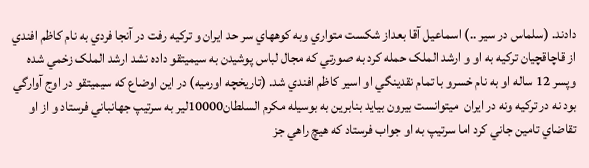دادند. (سلماس در سير ..) اسماعيل آقا بعداز شکست متواري وبه کوههاي سر حد ايران و ترکيه رفت در آنجا فردي به نام کاظم افندي از قاچاقچيان ترکيه به او و ارشد الملک حمله کرد به صورتي که مجال لباس پوشيدن به سيميتقو داده نشد ارشد الملک زخمي شده وپسر 12 ساله او به نام خسرو با تمام نقدينگي او اسير کاظم افندي شد. (تاريخچه اورميه) در اين اوضاع که سيميتقو در اوج آوارگي بود نه در ترکيه ونه در ايران  ميتوانست بيرون بيايد بنابرين به بوسيله مکرم السلطان10000لير به سرتيپ جهانباني فرستاد و از او تقاضاي تامين جاني کرد اما سرتيپ به او جواب فرستاد که هيچ راهي جز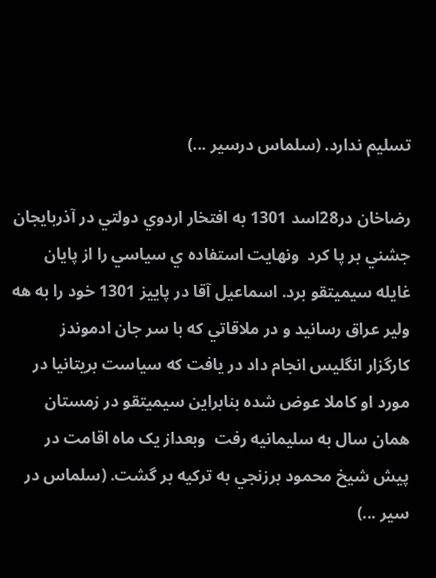تسليم ندارد. (سلماس درسير ...)

رضاخان در28اسد 1301 به افتخار اردوي دولتي در آذربايجان جشني بر پا کرد  ونهايت استفاده ي سياسي را از پايان غايله سيميتقو برد. اسماعيل آقا در پاييز 1301 خود را به هه ولير عراق رسانيد و در ملاقاتي که با سر جان ادموندز  کارگزار انگليس انجام داد در يافت که سياست بريتانيا در مورد او کاملا عوض شده بنابراين سيميتقو در زمستان همان سال به سليمانيه رفت  وبعداز يک ماه اقامت در پيش شيخ محمود برزنجي به ترکيه بر گشت. (سلماس در سير ...)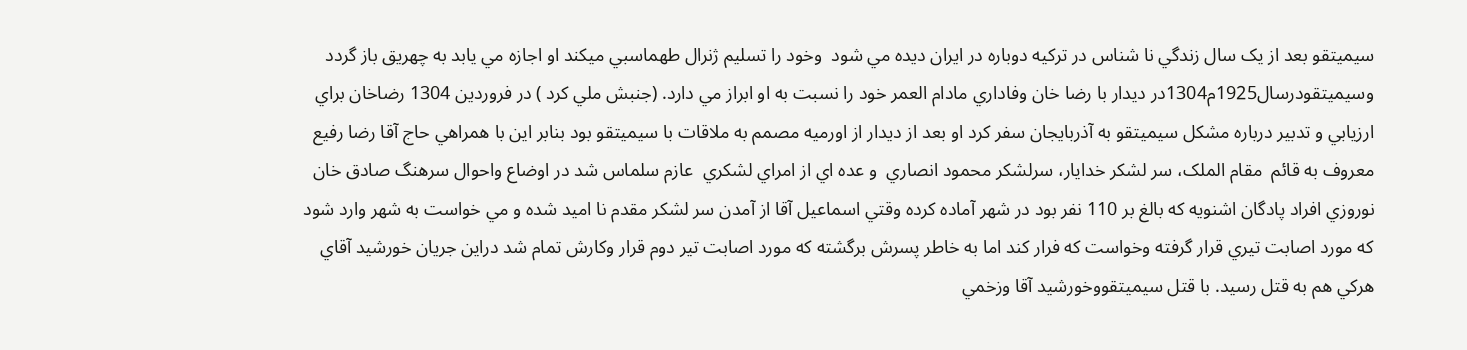سيميتقو بعد از يک سال زندگي نا شناس در ترکيه دوباره در ايران ديده مي شود  وخود را تسليم ژنرال طهماسبي ميکند او اجازه مي يابد به چهريق باز گردد وسيميتقودرسال1925م1304در ديدار با رضا خان وفاداري مادام العمر خود را نسبت به او ابراز مي دارد. (جنبش ملي کرد ) در فروردين 1304 رضاخان براي ارزيابي و تدبير درباره مشکل سيميتقو به آذربايجان سفر کرد او بعد از ديدار از اورميه مصمم به ملاقات با سيميتقو بود بنابر اين با همراهي حاج آقا رضا رفيع معروف به قائم  مقام الملک، سر لشکر خدايار، سرلشکر محمود انصاري  و عده اي از امراي لشکري  عازم سلماس شد در اوضاع واحوال سرهنگ صادق خان نوروزي افراد پادگان اشنويه که بالغ بر 110 نفر بود در شهر آماده کرده وقتي اسماعيل آقا از آمدن سر لشکر مقدم نا اميد شده و مي خواست به شهر وارد شود که مورد اصابت تيري قرار گرفته وخواست که فرار کند اما به خاطر پسرش برگشته که مورد اصابت تير دوم قرار وکارش تمام شد دراين جريان خورشيد آقاي هرکي هم به قتل رسيد. با قتل سيميتقووخورشيد آقا وزخمي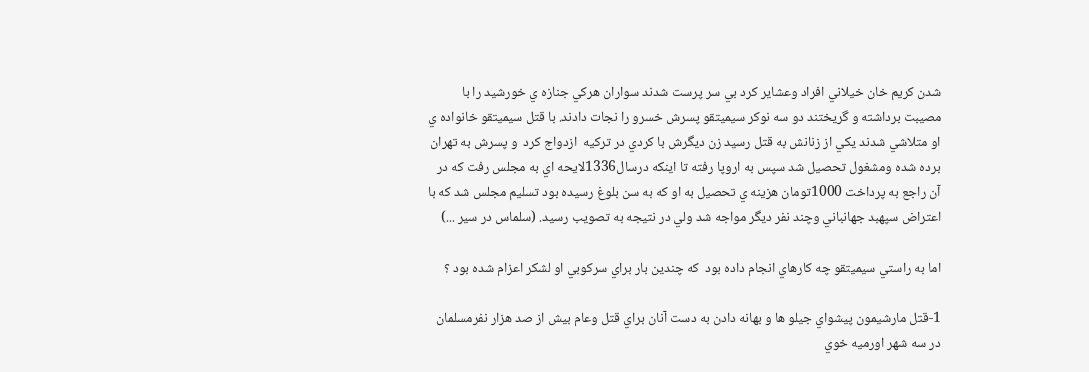شدن کريم خان خيلاني افراد وعشاير کرد بي سر پرست شدند سواران هرکي جنازه ي خورشيد را با مصيبت برداشته و گريختند دو سه نوکر سيميتقو پسرش خسرو را نجات دادند. با قتل سيميتقو خانواده ي او متلاشي شدند يکي از زنانش به قتل رسيد زن ديگرش با کردي در ترکيه  ازدواج کرد  و پسرش به تهران برده شده ومشغول تحصيل شد سپس به اروپا رفته تا اينکه درسال1336لايحه اي به مجلس رفت که در آن راجع به پرداخت 1000تومان هزينه ي تحصيل به او که به سن بلوغ رسيده بود تسليم مجلس شد که با اعتراض سپهبد جهانباني وچند نفر ديگر مواجه شد ولي در نتيجه به تصويب رسيد. (سلماس در سير ...)

اما به راستي سيميتقو چه کارهاي انجام داده بود  که چندين بار براي سرکوبي او لشکر اعزام شده بود ؟

1-قتل مارشيمون پيشواي جيلو ها و بهانه دادن به دست آنان براي قتل وعام بيش از صد هزار نفرمسلمان در سه شهر اورميه خوي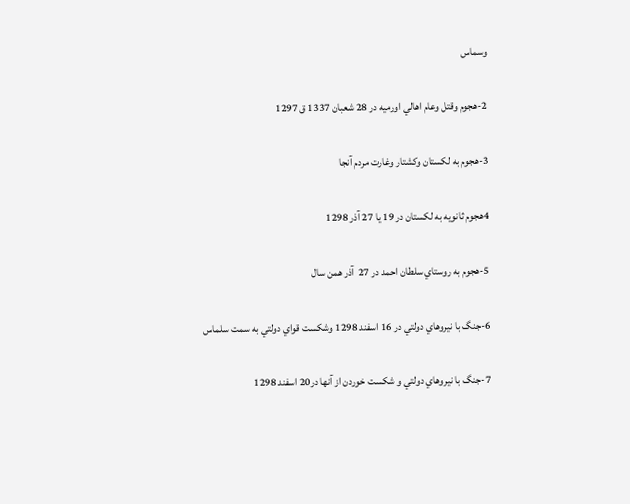وسماس

2-هجوم وقتل وعام اهالي اورميه در 28 شعبان 1337 ق 1297

3-هجوم به لکستان وکشتار وغارت مردم آنجا

4هجوم ثانويه به لکستان در 19 يا 27 آذر 1298

5-هجوم به روستاي سلطان احمد در 27  آذر همن سال

6-جنگ با نيروهاي دولتي در 16 اسفند 1298 وشکست قواي دولتي به سمت سلماس

7-جنگ با نيروهاي دولتي و شکست خوردن از آنها در20 اسفند 1298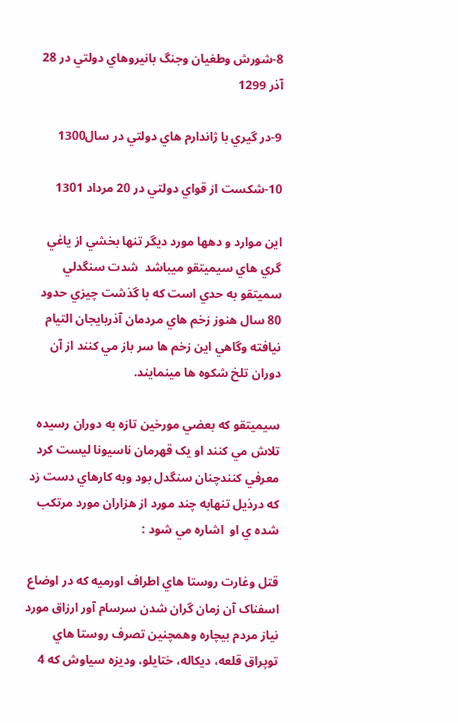8-شورش وطغيان وجنگ بانيروهاي دولتي در 28 آذر 1299

9-در گيري با ژاندارم هاي دولتي در سال1300

10-شکست از قواي دولتي در 20 مرداد 1301

اين موارد و دهها مورد ديگر تنها بخشي از ياغي گري هاي سيميتقو ميباشد  شدت سنگدلي سميتقو به حدي است که با گذشت چيزي حدود 80 سال هنوز زخم هاي مردمان آذربايجان التيام نيافته وگاهي اين زخم ها سر باز مي کنند از آن دوران تلخ شكوه ها مينمايند.

سيميتقو که بعضي مورخين تازه به دوران رسيده تلاش مي کنند او يک قهرمان ناسيونا ليست کرد معرفي کنندچنان سنگدل بود وبه کارهاي دست زد که درذيل تنهابه چند مورد از هزاران مورد مرتکب شده ي او  اشاره مي شود :

قتل وغارت روستا هاي اطراف اورميه که در اوضاع اسفناک آن زمان گران شدن سرسام آور ارزاق مورد نياز مردم بيچاره وهمچنين تصرف روستا هاي توپراق قلعه، ديکاله، ختايلو، وديزه سياوش که 4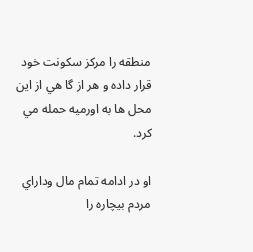منطقه را مرکز سکونت خود قرار داده و هر از گا هي از اين محل ها به اورميه حمله مي کرد.

او در ادامه تمام مال وداراي مردم بيچاره را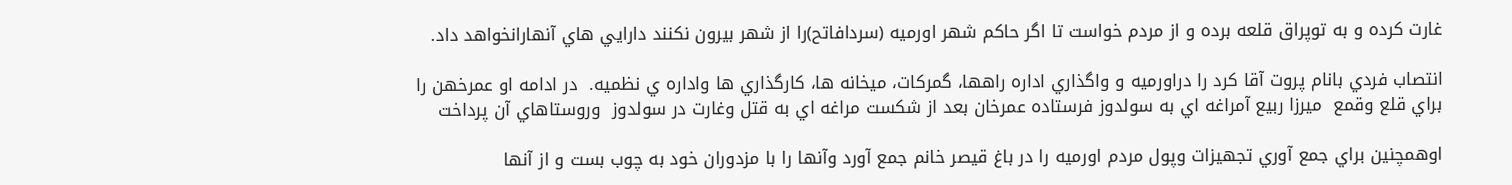غارت کرده و به توپراق قلعه برده و از مردم خواست تا اگر حاکم شهر اورميه (سردافاتح)را از شهر بيرون نکنند دارايي هاي آنهارانخواهد داد.

انتصاب فردي بانام پروت آقا کرد را دراورميه و واگذاري اداره راهها، گمرکات، ميخانه ها، کارگذاري ها واداره ي نظميه.  در ادامه او عمرخهن را براي قلع وقمع  ميرزا ربيع آمراغه اي به سولدوز فرستاده عمرخان بعد از شکست مراغه اي به قتل وغارت در سولدوز  وروستاهاي آن پرداخت

اوهمچنين براي جمع آوري تجهيزات وپول مردم اورميه را در باغ قيصر خانم جمع آورد وآنها را با مزدوران خود به چوب بست و از آنها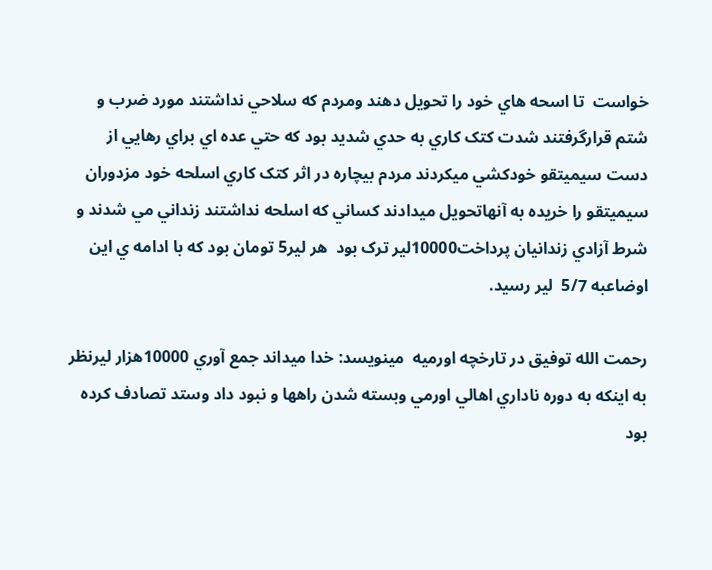خواست  تا اسحه هاي خود را تحويل دهند ومردم که سلاحي نداشتند مورد ضرب و شتم قرارگرفتند شدت کتک کاري به حدي شديد بود که حتي عده اي براي رهايي از دست سيميتقو خودکشي ميکردند مردم بيچاره در اثر کتک کاري اسلحه خود مزدوران سيميتقو را خريده به آنهاتحويل ميدادند کساني که اسلحه نداشتند زنداني مي شدند و شرط آزادي زندانيان پرداخت10000لير ترک بود  هر لير5 تومان بود که با ادامه ي اين اوضاعبه 5/7  لير رسيد.

رحمت الله توفيق در تارخچه اورميه  مينويسد: خدا ميداند جمع آوري 10000هزار ليرنظر به اينکه به دوره ناداري اهالي اورمي وبسته شدن راهها و نبود داد وستد تصادف کرده بود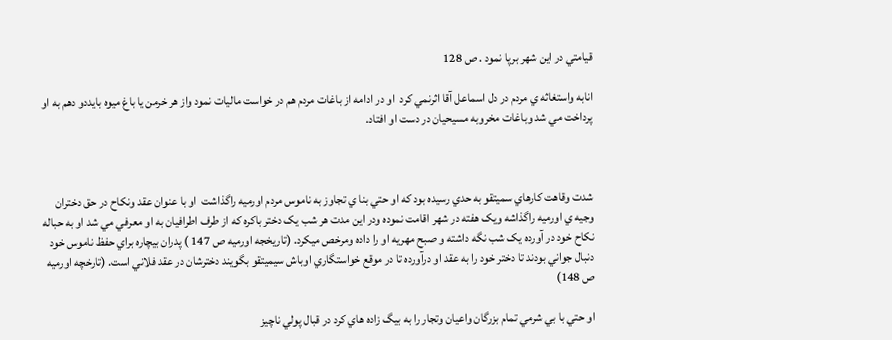قيامتي در اين شهر برپا نمود . ص 128

انابه واستغاثه ي مردم در دل اسماعل آقا اثرنمي کرد  او در ادامه از باغات مردم هم در خواست ماليات نمود واز هر خرمن يا باغ ميوه بايددو دهم به او پرداخت مي شد وباغات مخروبه مسيحيان در دست او افتاد.



شدت وقاهت کارهاي سميتقو به حدي رسيده بود که او حتي بنا ي تجاوز به ناموس مردم اورميه راگذاشت  او با عنوان عقد ونکاح در حق دختران وجيه ي اورميه راگذاشه ويک هفته در شهر اقامت نموده ودر اين مدت هر شب يک دختر باکره که از طرف اطرافيان به او معرفي مي شد او به حباله نکاح خود در آورده يک شب نگه داشته و صبح مهريه او را داده ومرخص ميکرد. (تاريخجه اورميه ص 147 ) پدران بيچاره براي حفظ ناموس خود دنبال جواني بودند تا دختر خود را به عقد او درآورده تا در موقع خواستگاري اوباش سيميتقو بگويند دخترشان در عقد فلاني است. (تارخچه اورميه ص 148)

او حتي با بي شرمي تمام بزرگان واعيان وتجار را به بيگ زاده هاي کرد در قبال پولي ناچيز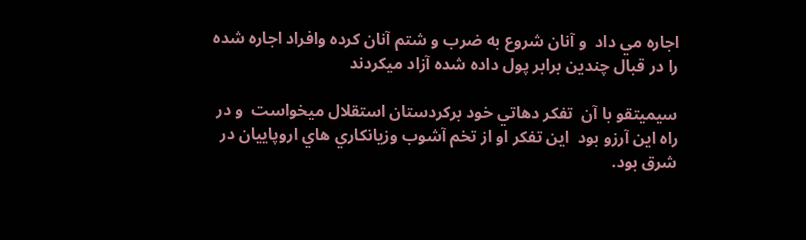اجاره مي داد  و آنان شروع به ضرب و شتم آنان کرده وافراد اجاره شده را در قبال چندين برابر پول داده شده آزاد ميکردند

سيميتقو با آن  تفکر دهاتي خود برکردستان استقلال ميخواست  و در راه اين آرزو بود  اين تفکر او از تخم آشوب وزيانکاري هاي اروپاييان در شرق بود.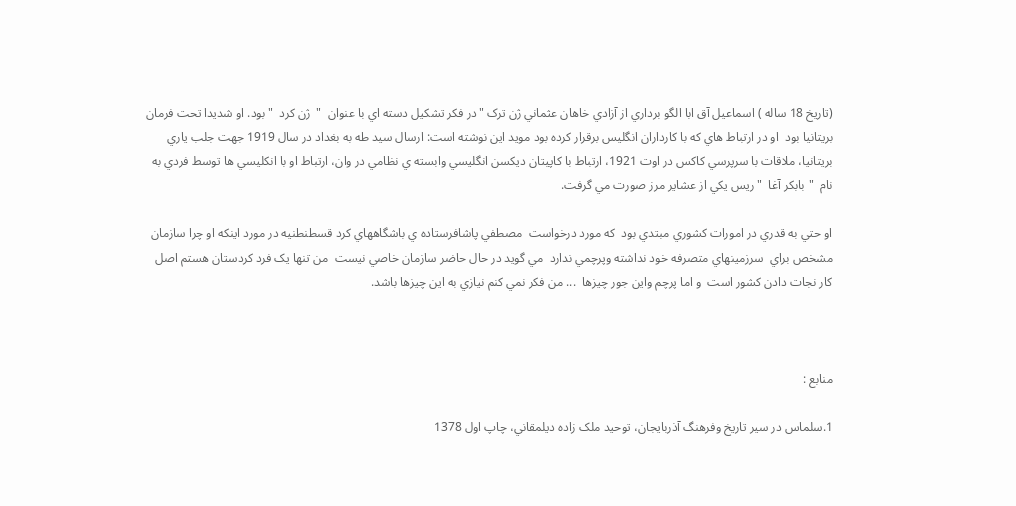(تاريخ 18 ساله ) اسماعيل آق ابا الگو برداري از آزادي خاهان عثماني ژن ترک "در فکر تشکيل دسته اي با عنوان  "  ژن کرد  "بود. او شديدا تحت فرمان  بريتانيا بود  او در ارتباط هاي که با کارداران انگليس برقرار کرده بود مويد اين نوشته است: ارسال سيد طه به بغداد در سال 1919 جهت جلب ياري بريتانيا، ملاقات با سرپرسي کاکس در اوت 1921، ارتباط با کاپيتان ديکسن انگليسي وابسته ي نظامي در وان، ارتباط او با انکليسي ها توسط فردي به نام  "بابکر آغا  " ريس يکي از عشاير مرز صورت مي گرفت.

او حتي به قدري در امورات کشوري مبتدي بود  که مورد درخواست  مصطفي پاشافرستاده ي باشگاههاي کرد قسطنطنيه در مورد اينکه او چرا سازمان مشخص براي  سرزمينهاي متصرفه خود نداشته وپرچمي ندارد  مي گويد در حال حاضر سازمان خاصي نيست  من تنها يک فرد کردستان هستم اصل  کار نجات دادن کشور است  و اما پرچم واين جور چيزها  ... من فکر نمي کنم نيازي به اين چيزها باشد.



منابع :

1.سلماس در سير تاريخ وفرهنگ آذربايجان، توحيد ملک زاده ديلمقاني، چاپ اول 1378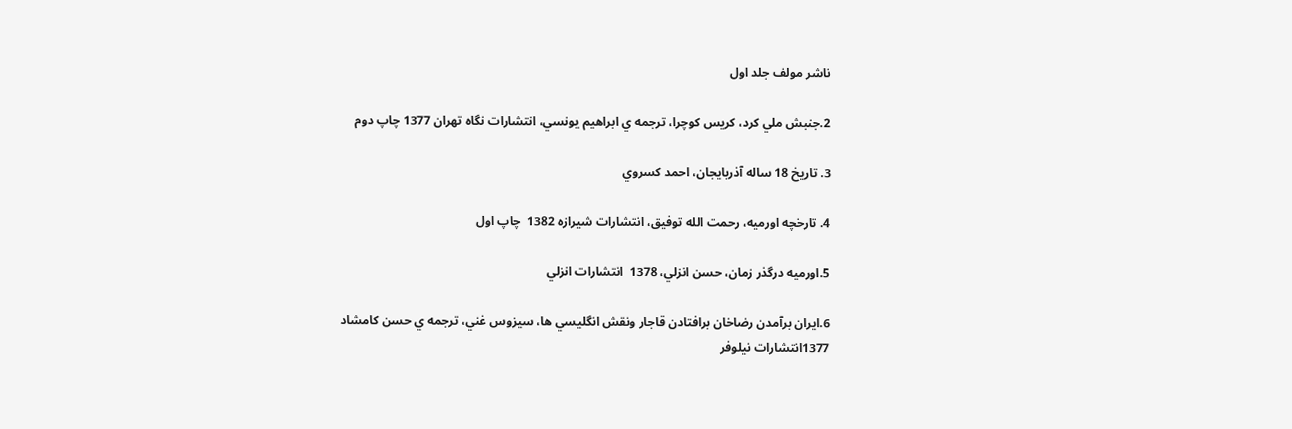ناشر مولف جلد اول

2.جنبش ملي کرد، کريس کوچرا، ترجمه ي ابراهيم يونسي، انتشارات نگاه تهران 1377 چاپ دوم

3. تاريخ 18 ساله آذربايجان، احمد کسروي

4. تارخچه اورميه، رحمت الله توفيق، انتشارات شيرازه 1382  چاپ اول

5.اورميه درگذر زمان، حسن انزلي، 1378  انتشارات انزلي

6.ايران برآمدن رضاخان برافتادن قاجار ونقش انگليسي ها، سيزوس غني، ترجمه ي حسن کامشاد 1377انتشارات نيلوفر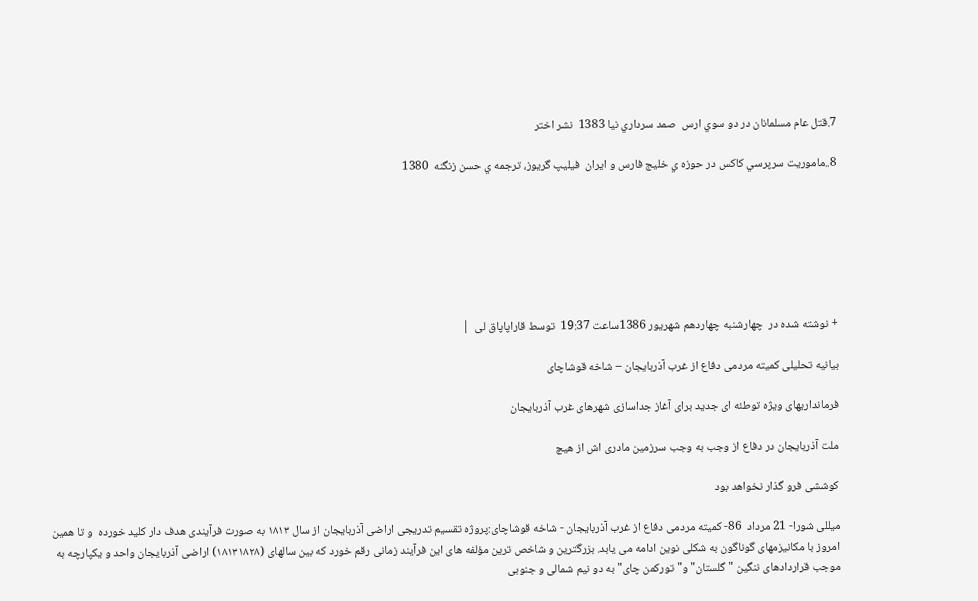7.قتل عام مسلمانان در دو سوي ارس  صمد سرداري نيا 1383  نشر اختر

8..ماموريت سرپرسي کاکس در حوزه ي خليج فارس و ايران  فيليپ گريوز، ترجمه ي حسن زنگنه  1380







+ نوشته شده در  چهارشنبه چهاردهم شهریور 1386ساعت 19:37  توسط قاراپاپاق لی  |

بیانیه تحلیلی کمیته مردمی دفاع از غرب آذربایجان – شاخه قوشاچای

فرمانداریهای ویژه توطئه ای جدید برای آغاز جداسازی شهرهای غرب آذربایجان

ملت آذربایجان در دفاع از وجب به وجب سرزمین مادری اش از هیچ

کوششی فرو گذار نخواهد بود

میللی شورا- 21 مرداد  86- کمیته مردمی دفاع از غرب آذربایجان - شاخه قوشاچای:پروژه تقسیم تدریجی اراضی آذربایجان از سال ١٨١٣ به صورت فرآیندی هدف دار کلید خورده  و تا همین امروز با مکانیزمهای گوناگون به شکلی نوین ادامه می یابد. بزرگترین و شاخص ترین مؤلفه های این فرآیند زمانی رقم خورد که بین سالهای (١٨١٣١٨٢٨) اراضی آذربایجان واحد و یکپارچه به موجب قراردادهای ننگین "گلستان" و"تورکمن چای" به دو نیم شمالی و جنوبی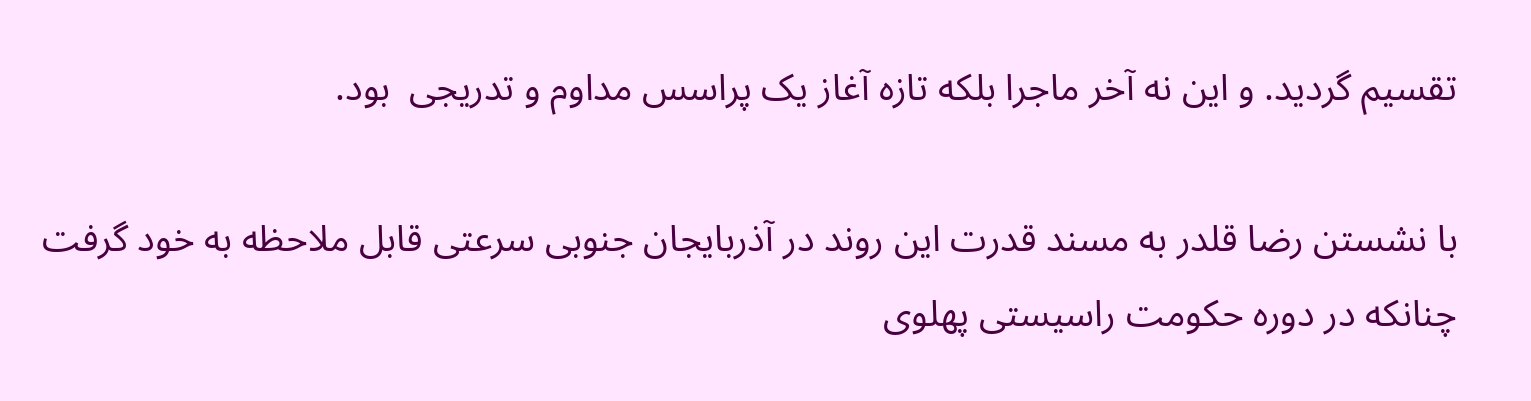تقسیم گردید. و این نه آخر ماجرا بلکه تازه آغاز یک پراسس مداوم و تدریجی  بود.

با نشستن رضا قلدر به مسند قدرت این روند در آذربایجان جنوبی سرعتی قابل ملاحظه به خود گرفت چنانکه در دوره حکومت راسیستی پهلوی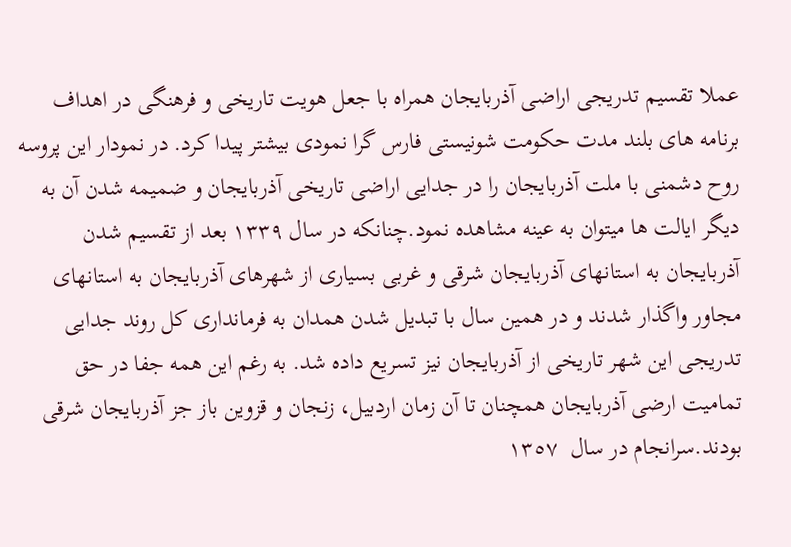عملا تقسیم تدریجی اراضی آذربایجان همراه با جعل هویت تاریخی و فرهنگی در اهداف برنامه های بلند مدت حکومت شونیستی فارس گرا نمودی بیشتر پیدا کرد. در نمودار این پروسه روح دشمنی با ملت آذربایجان را در جدایی اراضی تاریخی آذربایجان و ضمیمه شدن آن به دیگر ایالت ها میتوان به عینه مشاهده نمود.چنانکه در سال ١٣٣۹ بعد از تقسیم شدن آذربایجان به استانهای آذربایجان شرقی و غربی بسیاری از شهرهای آذربایجان به استانهای مجاور واگذار شدند و در همین سال با تبدیل شدن همدان به فرمانداری کل روند جدایی تدریجی این شهر تاریخی از آذربایجان نیز تسریع داده شد. به رغم این همه جفا در حق تمامیت ارضی آذربایجان همچنان تا آن زمان اردبیل، زنجان و قزوین باز جز آذربایجان شرقی بودند.سرانجام در سال  ١٣٥۷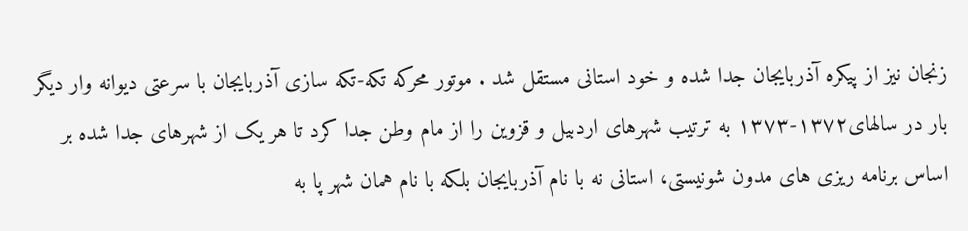زنجان نیز از پیکره آذربایجان جدا شده و خود استانی مستقل شد . موتور محرکه تکه-تکه سازی آذربایجان با سرعتی دیوانه وار دیگر بار در سالهای١٣۷٢-١٣۷٣ به ترتیب شهرهای اردبیل و قزوین را از مام وطن جدا کرد تا هر یک از شهرهای جدا شده بر اساس برنامه ریزی های مدون شونیستی، استانی نه با نام آذربایجان بلکه با نام همان شهر پا به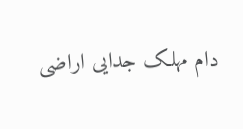دام مهلک جدایی اراضی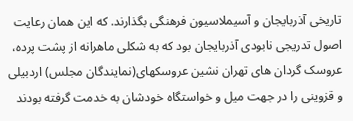تاریخی آذربایجان و آسیملاسیون فرهنگی بگذارند. که این همان رعایت اصول تدریجی نابودی آذربایجان بود که به شکلی ماهرانه از پشت پرده، عروسک گردان های تهران نشین عروسکهای(نمایندگان مجلس) اردبیلی و قزوینی را در جهت میل و خواستگاه خودشان به خدمت گرفته بودند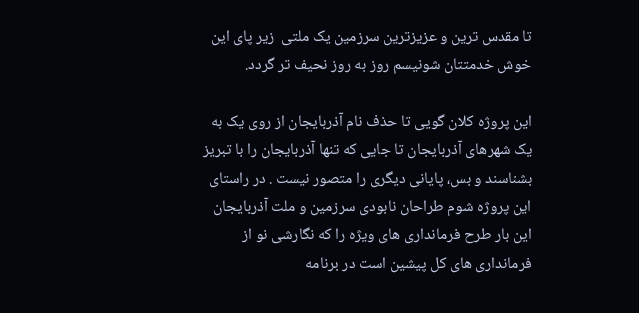تا مقدس ترین و عزیزترین سرزمین یک ملتی  زیر پای این خوش خدمتتان شونیسم روز به روز نحیف تر گردد.

این پروژه کلان گویی تا حذف نام آذربایجان از روی یک به یک شهرهای آذربایجان تا جایی که تنها آذربایجان را با تبریز بشناسند و بس، پایانی دیگری را متصور نیست . در راستای این پروژه شوم طراحان نابودی سرزمین و ملت آذربایجان این بار طرح فرمانداری های ویژه را که نگارشی نو از فرمانداری های کل پیشین است در برنامه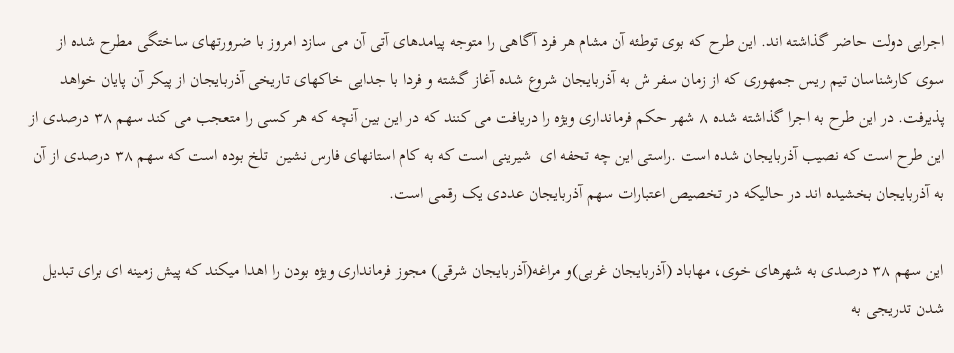اجرایی دولت حاضر گذاشته اند. این طرح که بوی توطئه آن مشام هر فرد آگاهی را متوجه پیامدهای آتی آن می سازد امروز با ضرورتهای ساختگی مطرح شده از سوی کارشناسان تیم ریس جمهوری که از زمان سفر ش به آذربایجان شروع شده آغاز گشته و فردا با جدایی خاکهای تاریخی آذربایجان از پیکر آن پایان خواهد پذیرفت. در این طرح به اجرا گذاشته شده ٨ شهر حکم فرمانداری ویژه را دریافت می کنند که در این بین آنچه که هر کسی را متعجب می کند سهم ٣٨ درصدی از این طرح است که نصیب آذربایجان شده است .راستی این چه تحفه ای  شیرینی است که به کام استانهای فارس نشین  تلخ بوده است که سهم ٣٨ درصدی از آن به آذربایجان بخشیده اند در حالیکه در تخصیص اعتبارات سهم آذربایجان عددی یک رقمی است.

این سهم ٣٨ درصدی به شهرهای خوی، مهاباد (آذربایجان غربی)و مراغه(آذربایجان شرقی) مجوز فرمانداری ویژه بودن را اهدا میکند که پیش زمینه ای برای تبدیل شدن تدریجی به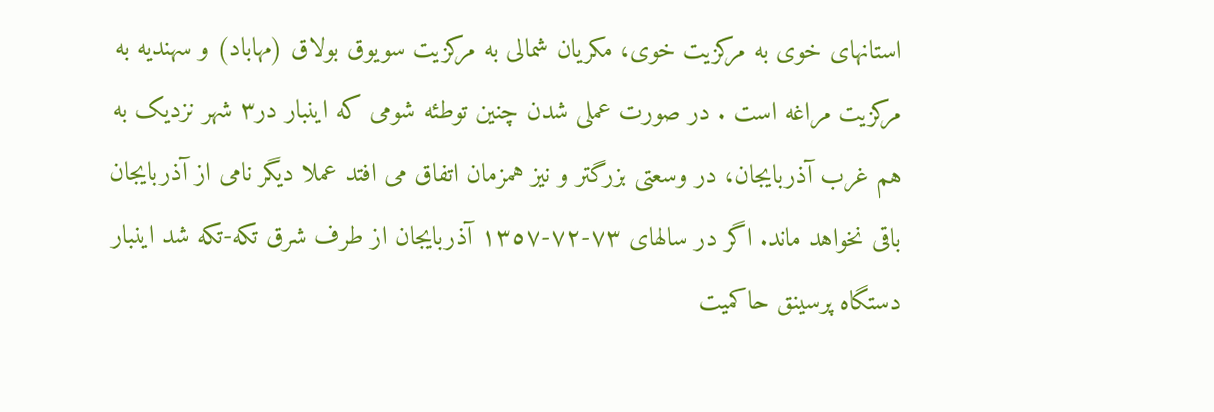استانهای خوی به مرکزیت خوی، مکریان شمالی به مرکزیت سویوق بولاق (مهاباد) و سهندیه به مرکزیت مراغه است . در صورت عملی شدن چنین توطئه شومی که اینبار در٣ شهر نزدیک به هم غرب آذربایجان، در وسعتی بزرگتر و نیز همزمان اتفاق می افتد عملا دیگر نامی از آذربایجان باقی نخواهد ماند. اگر در سالهای ۷٣-۷٢-١٣٥۷ آذربایجان از طرف شرق تکه-تکه شد اینبار دستگاه پرسینق حاکمیت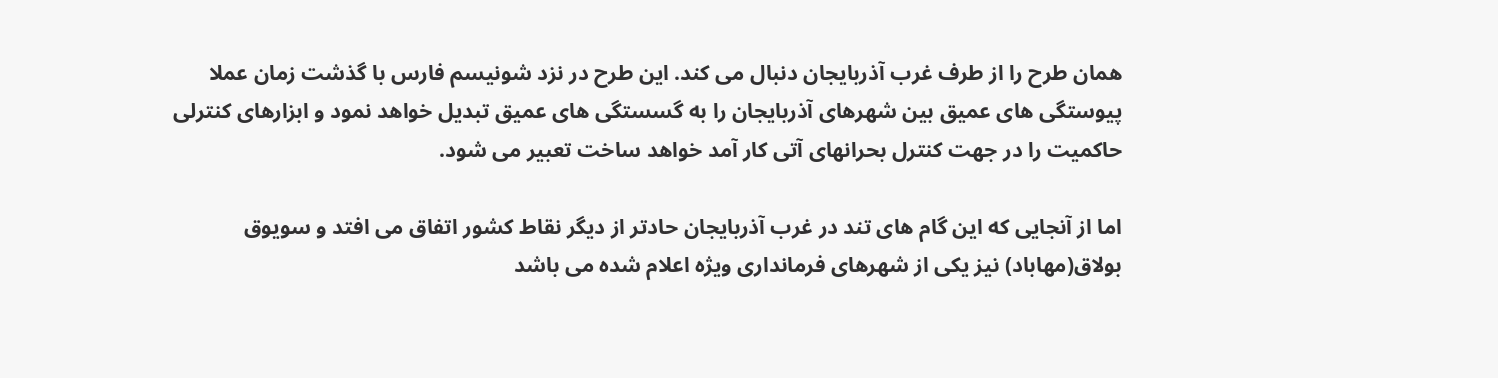همان طرح را از طرف غرب آذربایجان دنبال می کند. این طرح در نزد شونیسم فارس با گذشت زمان عملا پیوستگی های عمیق بین شهرهای آذربایجان را به گسستگی های عمیق تبدیل خواهد نمود و ابزارهای کنترلی حاکمیت را در جهت کنترل بحرانهای آتی کار آمد خواهد ساخت تعبیر می شود.

اما از آنجایی كه این گام های تند در غرب آذربایجان حادتر از دیگر نقاط کشور اتفاق می افتد و سویوق بولاق(مهاباد) نیز یکی از شهرهای فرمانداری ویژه اعلام شده می باشد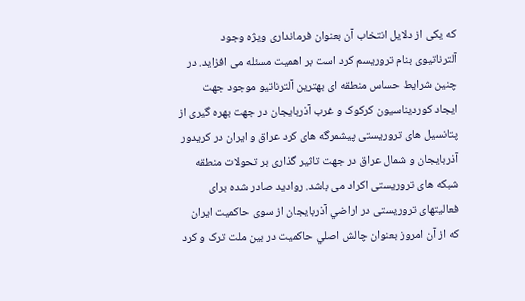که یکی از دلایل انتخاب آن بعنوان فرمانداری ویژه وجود آلترناتیوی بنام تروریسم کرد است بر اهمیت مسئله می افزاید. در چنین شرایط حساس منطقه ای بهترین آلترناتیو موجود جهت ایجاد کوردیناسیون کرکوک و غرب آذربایجان در جهت بهره گیری از پتانسیل های تروریستی پیشمرگه های کرد عراق و ایران در کریدور آذربایجان و شمال عراق در جهت تاثیر گذاری بر تحولات منطقه شبکه های تروریستی اکراد می باشد. روادید صادر شده برای فعالیتهای تروریستی در اراضي آذربایجان از سوی حاکمیت ایران که از آن امروز بعنوان چالش اصلي حاکمیت در بین ملت ترک و کرد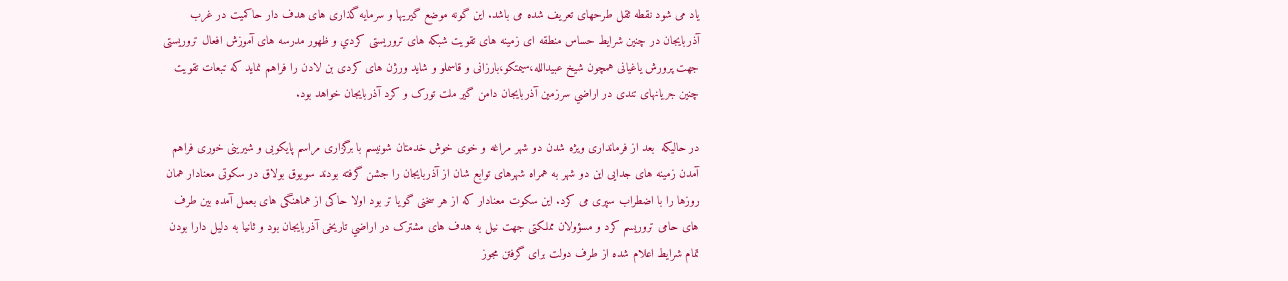یاد می شود نقطه ثقل طرحهای تعریف شده می باشد. این گونه موضع گیریها و سرمایه گذاری های هدف دار حاکمیت در غرب آذربایجان در چنین شرایط حساس منطقه ای زمینه های تقویت شبکه های تروریستی کردي و ظهور مدرسه های آموزش افعال تروریستی جهت پرورش یاغیانی همچون شیخ عبیدالله،سیمتکو،بارزانی و قاسملو و شاید ورژن های کردی بن لادن را فراهم نماید که تبعات تقویت چنین جریانهای تندی در اراضي سرزمين آذربایجان دامن گیر ملت تورک و کرد آذربایجان خواهد بود.

در حالیکه  بعد از فرمانداری ویژه شدن دو شهر مراغه و خوی خوش خدمتان شونیسم با برگزاری مراسم پایکوبی و شیرینی خوری فراهم آمدن زمینه های جدایی این دو شهر به همراه شهرهای توابع شان از آذربایجان را جشن گرفته بودند سویوق بولاق در سکوتی معنادار همان روزها را با اضطراب سپری می کرد. این سکوت معنادار که از هر سخنی گویا تر بود اولا حاکی از هماهنگی های بعمل آمده بین طرف های حامی تروریسم کرد و مسؤولان مملکتی جهت نیل به هدف های مشترک در اراضي تاریخی آذربایجان بود و ثانیا به دلیل دارا بودن تمام شرایط اعلام شده از طرف دولت برای گرفتن مجوز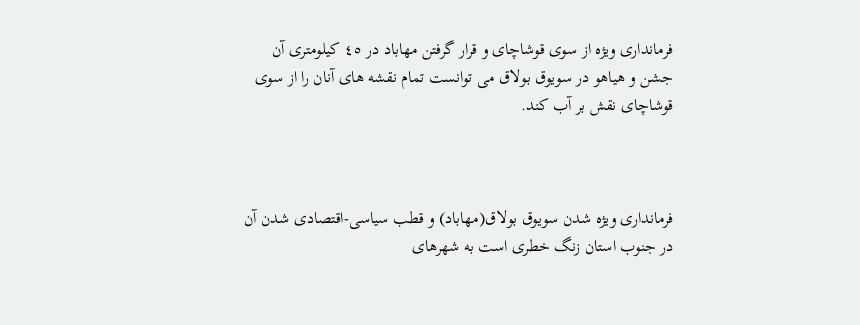فرمانداری ویژه از سوی قوشاچای و قرار گرفتن مهاباد در ٤٥ کیلومتری آن جشن و هیاهو در سویوق بولاق می توانست تمام نقشه های آنان را از سوی قوشاچای نقش بر آب کند.



فرمانداری ویژه شدن سویوق بولاق(مهاباد) و قطب سیاسی-اقتصادی شدن آن در جنوب استان زنگ خطری است به شهرهای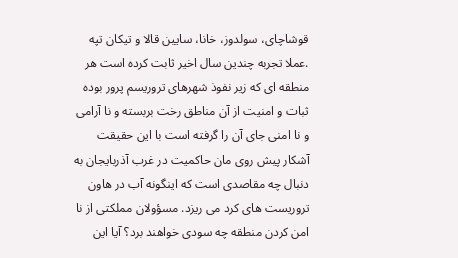قوشاچای، سولدوز، خانا، سايين قالا و تیکان تپه .عملا تجربه چندین سال اخیر ثابت کرده است هر منطقه ای که زیر نفوذ شهرهای تروریسم پرور بوده ثبات و امنیت از آن مناطق رخت بربسته و نا آرامی و نا امنی جای آن را گرفته است با این حقیقت آشکار پیش روی مان حاکمیت در غرب آذربایجان به دنبال چه مقاصدی است که اینگونه آب در هاون تروریست های کرد می ریزد. مسؤولان مملکتی از نا امن کردن منطقه چه سودی خواهند برد؟ آیا این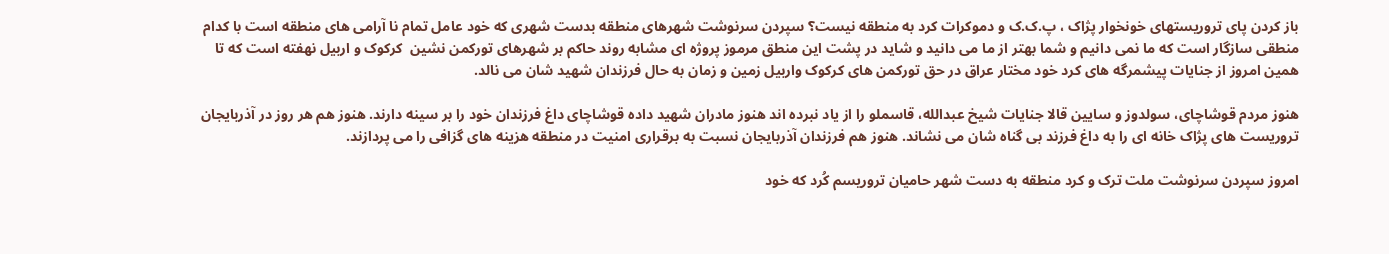باز کردن پای تروریستهای خونخوار پژاک ، پ.ک.ک و دموکرات کرد به منطقه نیست؟ سپردن سرنوشت شهرهای منطقه بدست شهری که خود عامل تمام نا آرامی های منطقه است با کدام منطقی سازگار است که ما نمی دانیم و شما بهتر از ما می دانید و شاید در پشت این منطق مرموز پروژه ای مشابه روند حاکم بر شهرهای تورکمن نشین  کرکوک و اربیل نهفته است که تا همین امروز از جنایات پیشمرگه های کرد خود مختار عراق در حق تورکمن های کرکوک واربیل زمین و زمان به حال فرزندان شهید شان می نالد.

هنوز مردم قوشاچای، سولدوز و سايين قالا جنایات شیخ عبدالله، قاسملو را از یاد نبرده اند هنوز مادران شهید داده قوشاچای داغ فرزندان خود را بر سینه دارند. هنوز هم هر روز در آذربایجان تروریست های پژاک خانه ای را به داغ فرزند بی گناه شان می نشاند. هنوز هم فرزندان آذربایجان نسبت به برقراری امنیت در منطقه هزینه های گزافی را می پردازند.

امروز سپردن سرنوشت ملت ترک و کرد منطقه به دست شهر حامیان تروریسم کُرد که خود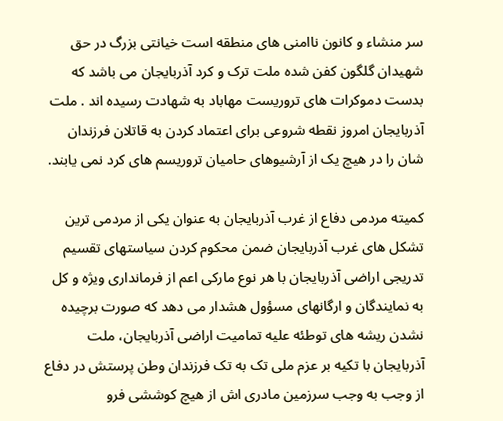سر منشاء و کانون ناامنی های منطقه است خیانتی بزرگ در حق شهیدان گلگون کفن شده ملت ترک و کرد آذربایجان می باشد که بدست دموکرات های تروریست مهاباد به شهادت رسیده اند . ملت آذربایجان امروز نقطه شروعی برای اعتماد کردن به قاتلان فرزندان شان را در هیچ یک از آرشیوهای حامیان تروریسم های کرد نمی یابند.

کمیته مردمی دفاع از غرب آذربایجان به عنوان یکی از مردمی ترین تشکل های غرب آذربایجان ضمن محکوم کردن سیاستهای تقسیم تدریجی اراضی آذربایجان با هر نوع مارکی اعم از فرمانداری ویژه و کل به نمایندگان و ارگانهای مسؤول هشدار می دهد که صورت برچیده نشدن ریشه های توطئه علیه تمامیت اراضی آذربایجان، ملت آذربایجان با تکیه بر عزم ملی تک به تک فرزندان وطن پرستش در دفاع از وجب به وجب سرزمین مادری اش از هیچ کوششی فرو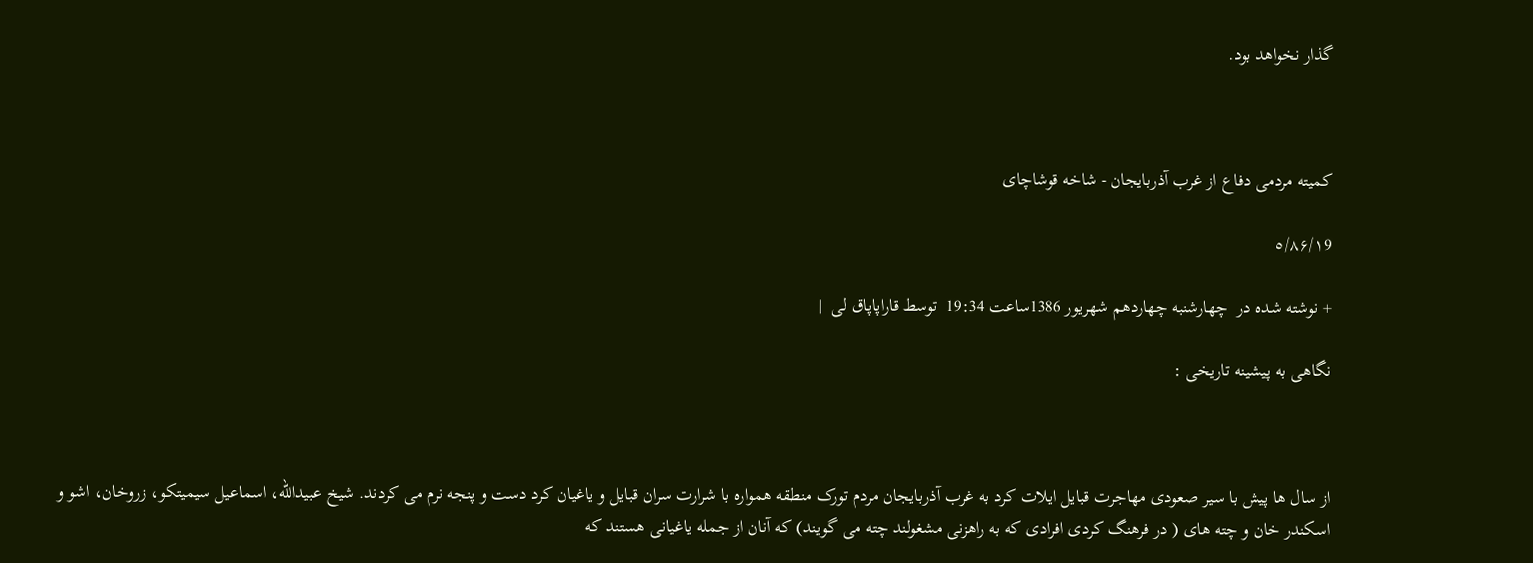گذار نخواهد بود.



کمیته مردمی دفاع از غرب آذربایجان - شاخه قوشاچای

١9/٥/٨۶

+ نوشته شده در  چهارشنبه چهاردهم شهریور 1386ساعت 19:34  توسط قاراپاپاق لی  |

نگاهی به پیشینه تاریخی :



از سال ها پیش با سیر صعودی مهاجرت قبایل ایلات کرد به غرب آذربایجان مردم تورک منطقه همواره با شرارت سران قبایل و یاغیان کرد دست و پنجه نرم می کردند. شیخ عبیدالله، اسماعیل سیمیتکو، زروخان، اشو و اسکندر خان و چته های ( در فرهنگ کردی افرادی که به راهزنی مشغولند چته می گویند) که آنان از جمله یاغیانی هستند که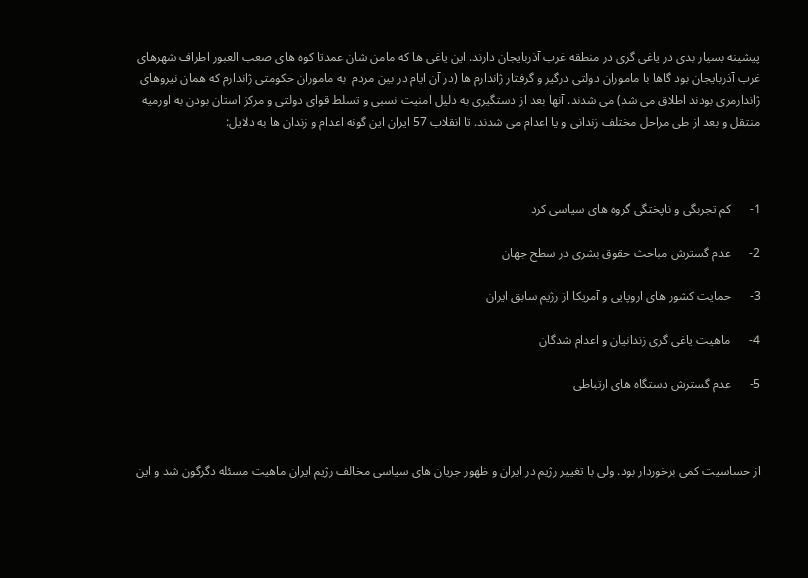پیشینه بسیار بدی در یاغی گری در منطقه غرب آذربایجان دارند. این یاغی ها که مامن شان عمدتا کوه های صعب العبور اطراف شهرهای غرب آذربایجان بود گاها با ماموران دولتی درگیر و گرفتار ژاندارم ها (در آن ایام در بین مردم  به ماموران حکومتی ژاندارم که همان نیروهای ژاندارمری بودند اطلاق می شد) می شدند. آنها بعد از دستگیری به دلیل امنیت نسبی و تسلط قوای دولتی و مرکز استان بودن به اورمیه منتقل و بعد از طی مراحل مختلف زندانی و یا اعدام می شدند. تا انقلاب 57 ایران این گونه اعدام و زندان ها به دلایل:



1-      کم تجربگی و ناپختگی گروه های سیاسی کرد

2-      عدم گسترش مباحث حقوق بشری در سطح جهان

3-      حمایت کشور های اروپایی و آمریکا از رژیم سابق ایران

4-      ماهیت یاغی گری زندانیان و اعدام شدگان

5-      عدم گسترش دستگاه های ارتباطی



از حساسیت کمی برخوردار بود. ولی با تغییر رژیم در ایران و ظهور جریان های سیاسی مخالف رژیم ایران ماهیت مسئله دگرگون شد و این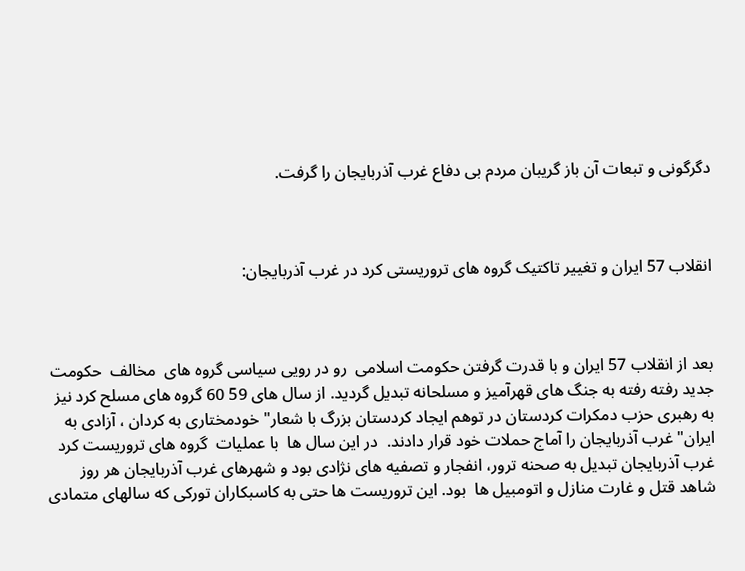دگرگونی و تبعات آن باز گریبان مردم بی دفاع غرب آذربایجان را گرفت.



انقلاب 57 ایران و تغییر تاکتیک گروه های تروریستی کرد در غرب آذربایجان:



بعد از انقلاب 57 ایران و با قدرت گرفتن حکومت اسلامی  رو در رویی سیاسی گروه های  مخالف  حکومت جدید رفته رفته به جنگ های قهرآمیز و مسلحانه تبدیل گردید. از سال های 59 60 گروه های مسلح کرد نیز به رهبری حزب دمکرات کردستان در توهم ایجاد کردستان بزرگ با شعار" خودمختاری به کردان ، آزادی به ایران" غرب آذربایجان را آماج حملات خود قرار دادند.  در این سال ها  با عملیات  گروه های تروریست کرد غرب آذربایجان تبدیل به صحنه ترور، انفجار و تصفیه های نژادی بود و شهرهای غرب آذربایجان هر روز شاهد قتل و غارت منازل و اتومبیل ها  بود. این تروریست ها حتی به کاسبکاران تورکی که سالهای متمادی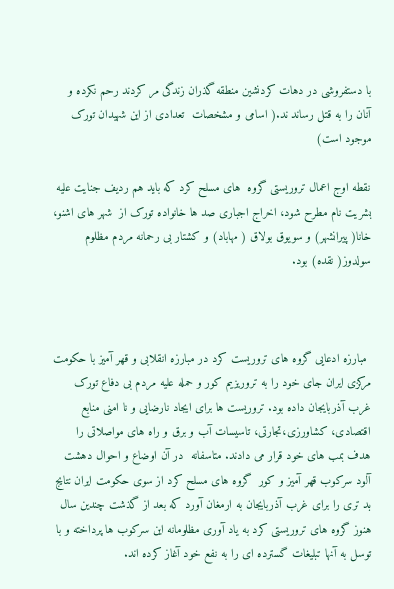با دستفروشی در دهات کردنشین منطقه گذران زندگی مر کردند رحم نکرده و آنان را به قتل رساند ند.( اسامی و مشخصات  تعدادی از این شهیدان تورک موجود است)

نقطه اوج اعمال تروریستی گروه  های مسلح کرد که باید هم ردیف جنایت علیه بشریت نام مطرح شود، اخراج اجباری صد ها خانواده تورک از  شهر های اشنو، خانا( پیرانشهر) و سویوق بولاق ( مهاباد) و کشتار بی رحمانه مردم مظلوم سولدوز( نقده) بود.



 مبارزه ادعایی گروه های تروریست کرد در مبارزه انقلابی و قهر آمیز با حکومت مرکزی ایران جای خود را به تروریزیم کور و حمله علیه مردم بی دفاع تورک غرب آذربایجان داده بود. تروریست ها برای ایجاد نارضایی و نا امنی منابع اقتصادی، کشاورزی،تجارتی، تاسیسات آب و برق و راه های مواصلاتی را هدف بمب های خود قرار می دادند. متاسفانه  در آن اوضاع و احوال دهشت آلود سرکوب قهر آمیز و کور  گروه های مسلح کرد از سوی حکومت ایران نتایج بد تری را برای غرب آذربایجان به ارمغان آورد که بعد از گذشت چندین سال هنوز گروه های تروریستی کرد به یاد آوری مظلومانه این سرکوب ها پرداخته و با توسل به آنها تبلیغات گسترده ای را به نفع خود آغاز کرده اند.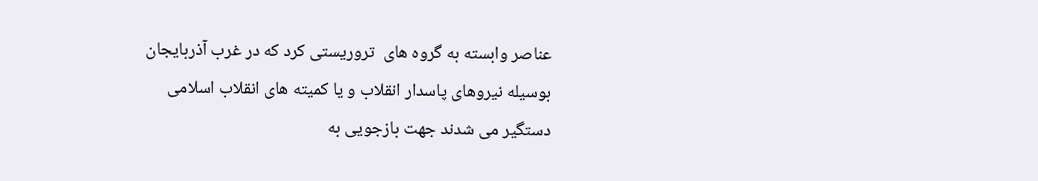عناصر وابسته به گروه های  تروریستی کرد که در غرب آذربایجان  بوسیله نیروهای پاسدار انقلاب و یا کمیته های انقلاب اسلامی دستگیر می شدند جهت بازجویی به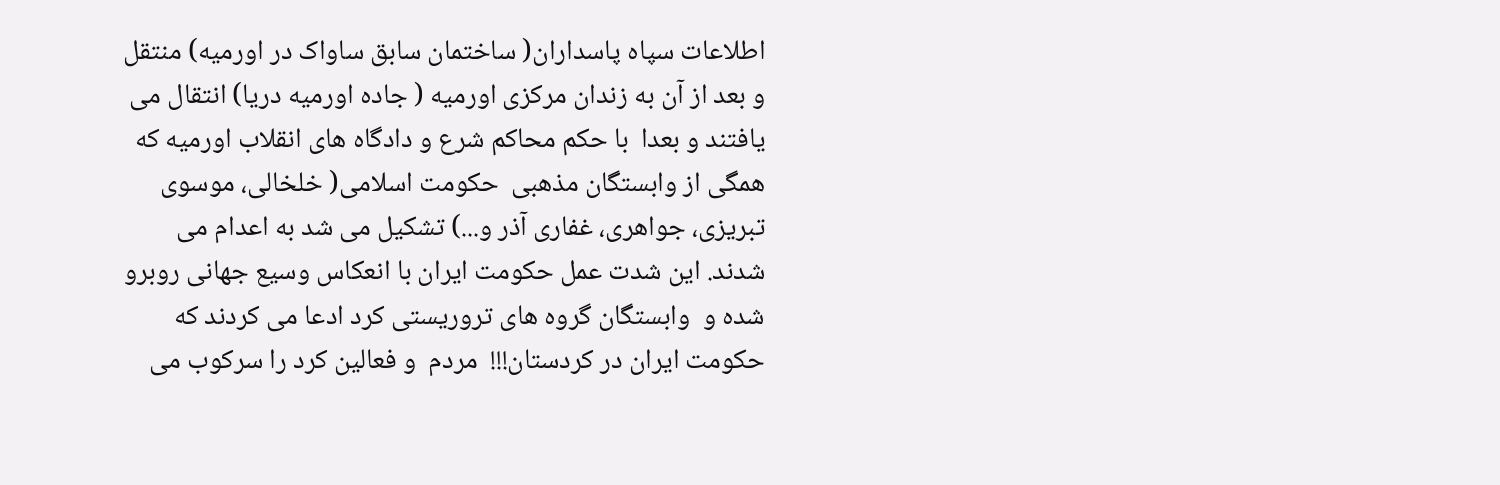اطلاعات سپاه پاسداران( ساختمان سابق ساواک در اورمیه) منتقل و بعد از آن به زندان مرکزی اورمیه ( جاده اورمیه دریا) انتقال می یافتند و بعدا  با حکم محاکم شرع و دادگاه های انقلاب اورمیه که همگی از وابستگان مذهبی  حکومت اسلامی( خلخالی، موسوی تبریزی، جواهری، غفاری آذر و...) تشکیل می شد به اعدام می شدند. این شدت عمل حکومت ایران با انعکاس وسیع جهانی روبرو شده و  وابستگان گروه های تروریستی کرد ادعا می کردند که حکومت ایران در کردستان!!!  مردم  و فعالین کرد را سرکوب می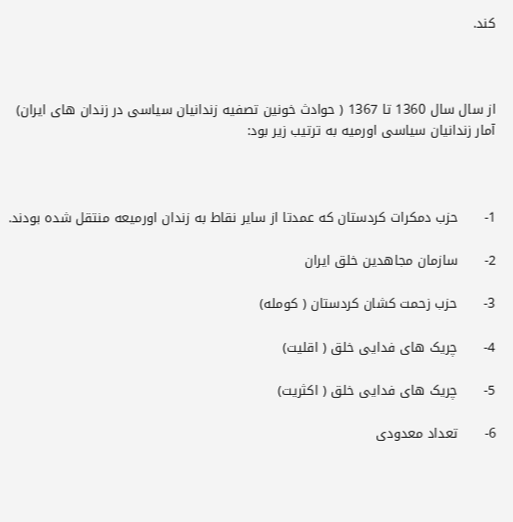کند.



از سال سال 1360 تا 1367 ( حوادث خونین تصفیه زندانیان سیاسی در زندان های ایران) آمار زندانیان سیاسی اورمیه به ترتیب زیر بود:



1-      حزب دمکرات کردستان که عمدتا از سایر نقاط به زندان اورمیعه منتقل شده بودند.

2-      سازمان مجاهدین خلق ایران

3-      حزب زحمت کشان کردستان ( کومله)

4-      چریک های فدایی خلق ( اقلیت)

5-      چریک های فدایی خلق ( اکثریت)

6-      تعداد معدودی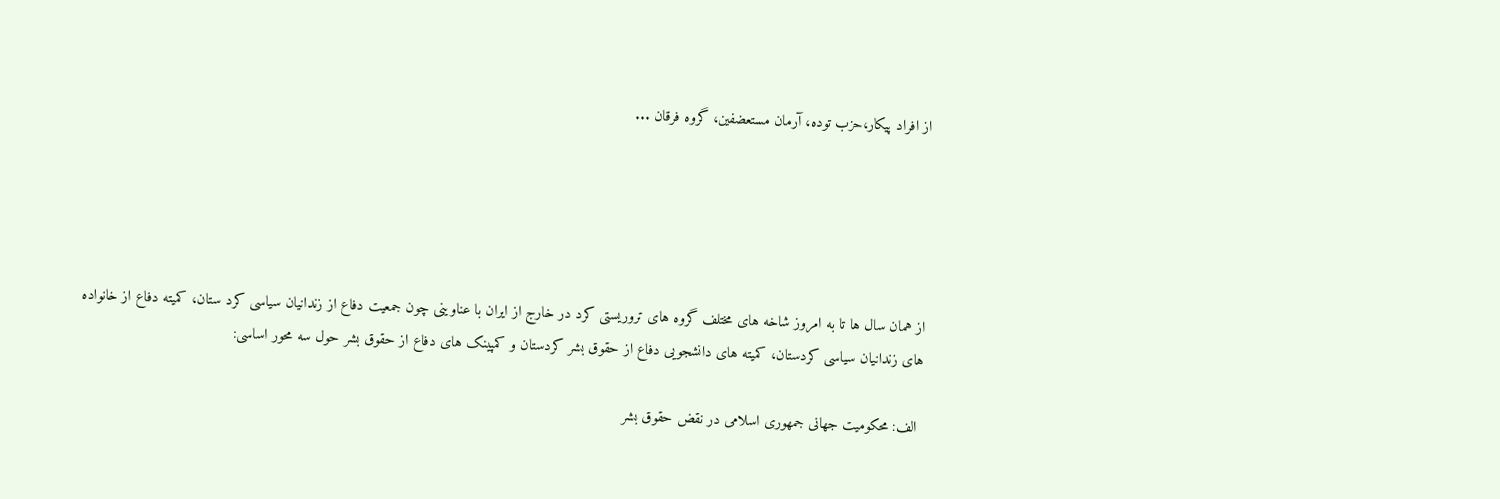از افراد پیکار،حزب توده، آرمان مستعضفین، گروه فرقان ...





از همان سال ها تا به امروز شاخه های مختلف گروه های تروریستی کرد در خارج از ایران با عناوینی چون جمعیت دفاع از زندانیان سیاسی کرد ستان، کمیته دفاع از خانواده های زندانیان سیاسی کردستان، کمیته های دانشجویی دفاع از حقوق بشر کردستان و کمپینک های دفاع از حقوق بشر حول سه محور اساسی:

 الف: محکومیت جهانی جمهوری اسلامی در نقض حقوق بشر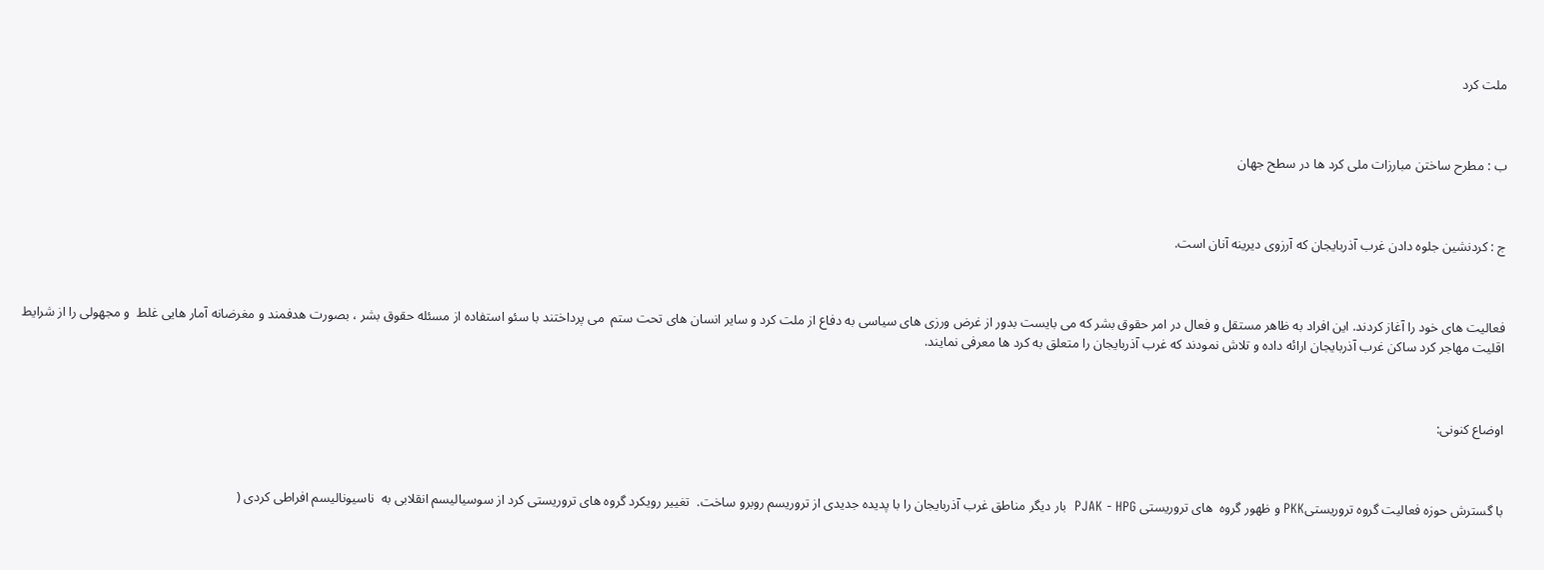ملت کرد



ب : مطرح ساختن مبارزات ملی کرد ها در سطح جهان



ج : کردنشین جلوه دادن غرب آذربایجان که آرزوی دیرینه آنان است.



فعالیت های خود را آغاز کردند. این افراد به ظاهر مستقل و فعال در امر حقوق بشر که می بایست بدور از غرض ورزی های سیاسی به دفاع از ملت کرد و سایر انسان های تحت ستم  می پرداختند با سئو استفاده از مسئله حقوق بشر ، بصورت هدفمند و مغرضانه آمار هایی غلط  و مجهولی را از شرایط اقلیت مهاجر کرد ساکن غرب آذربایجان ارائه داده و تلاش نمودند که غرب آذربایجان را متعلق به کرد ها معرفی نمایند.



اوضاع کنونی:



با گسترش حوزه فعالیت گروه تروریستیPKK و ظهور گروه  های تروریستی PJAK - HPG  بار دیگر مناطق غرب آذربایجان را با پدیده جدیدی از تروریسم روبرو ساخت.  تغییر رویکرد گروه های تروریستی کرد از سوسیالیسم انقلابی به  ناسیونالیسم افراطی کردی (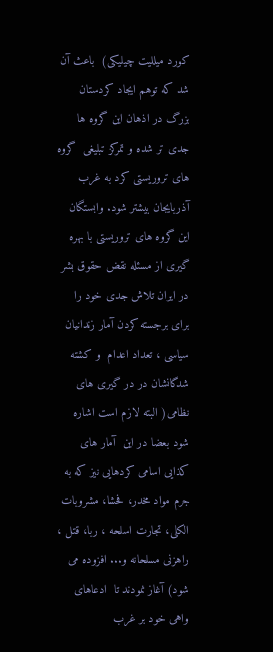کورد میللیت چیلیکی)  باعث آن شد که توهم ایجاد کردستان بزرگ در اذهان این گروه ها جدی تر شده و تمرکز تبلیغی  گروه های تروریستی کرد به غرب آذربایجان بیشتر شود. وابستگان  این گروه های تروریستی با بهره گیری از مسئله نقض حقوق بشر در ایران تلاش جدی خود را برای برجسته کردن آمار زندانیان سیاسی ، تعداد اعدام  و کشته شدگانشان در در گیری های نظامی( البته لازم است اشاره شود بعضا در این  آمار های کذایی اسامی کردهایی نیز که به  جرم مواد مخدر، فحشا، مشروبات الکلی، تجارت اسلحه ، ربا، قتل ، راهزنی مسلحانه و... افزوده می شود) آغاز نمودند تا  ادعاهای واهی خود بر غرب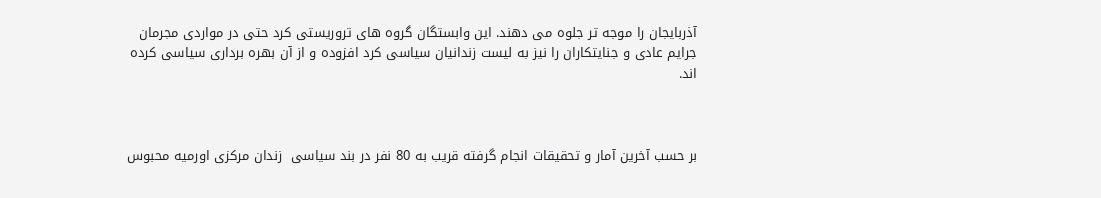آذربایجان را موجه تر جلوه می دهند. این وابستگان گروه های تروریستی کرد حتی در مواردی مجرمان جرایم عادی و جنایتکاران را نیز به لیست زندانیان سیاسی کرد افزوده و از آن بهره برداری سیاسی کرده اند.



بر حسب آخرین آمار و تحقیقات انجام گرفته قریب به 80 نفر در بند سیاسی  زندان مرکزی اورمیه محبوس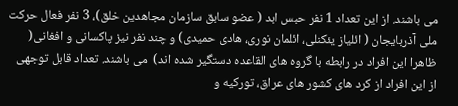می باشند. از این تعداد 1 نفر حبس ابد ( عضو سابق سازمان مجاهدین خلق)، 3 نفر فعال حرکت ملی آذربایجان ( ائلیاز یئکنلی، ائلمان نوری، هادی حمیدی) و چند نفر نیز پاکسانی و افغانی( ظاهرا این افراد در رابطه با گروه های القاعده دستگیر شده اند)  می باشند. تعداد قابل توجهی از این افراد از کرد های کشور های عراق، تورکیه و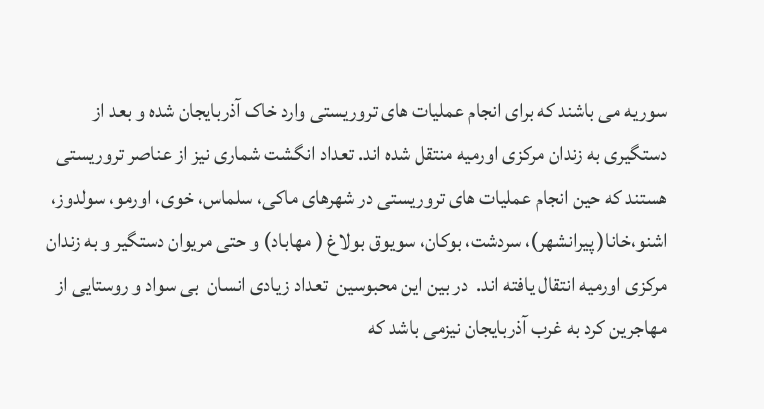سوریه می باشند که برای انجام عملیات های تروریستی وارد خاک آذربایجان شده و بعد از دستگیری به زندان مرکزی اورمیه منتقل شده اند. تعداد انگشت شماری نیز از عناصر تروریستی هستند که حین انجام عملیات های تروریستی در شهرهای ماکی، سلماس، خوی، اورمو، سولدوز، اشنو،خانا( پیرانشهر)، سردشت، بوکان، سویوق بولاغ ( مهاباد) و حتی مریوان دستگیر و به زندان مرکزی اورمیه انتقال یافته اند.  در بین این محبوسین  تعداد زیادی انسان  بی سواد و روستایی از مهاجرین کرد به غرب آذربایجان نیزمی باشد که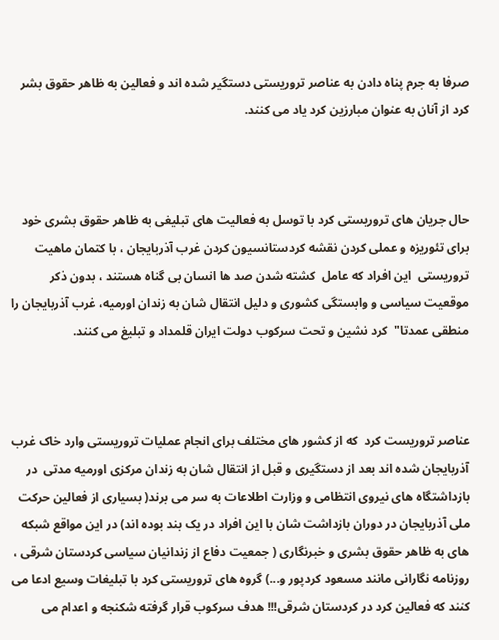صرفا به جرم پناه دادن به عناصر تروریستی دستگیر شده اند و فعالین به ظاهر حقوق بشر کرد از آنان به عنوان مبارزین کرد یاد می کنند.



حال جریان های تروریستی کرد با توسل به فعالیت های تبلیغی به ظاهر حقوق بشری خود برای تئوریزه و عملی کردن نقشه کردستانسیون کردن غرب آذربایجان ، با کتمان ماهیت تروریستی  این افراد که عامل  کشته شدن صد ها انسان بی گناه هستند ، بدون ذکر موقعیت سیاسی و وابستگی کشوری و دلیل انتقال شان به زندان اورمیه، غرب آذربایجان را منطقی عمدتا"  کرد نشین و تحت سرکوب دولت ایران قلمداد و تبلیغ می کنند.



عناصر تروریست کرد  که از کشور های مختلف برای انجام عملیات تروریستی وارد خاک غرب آذربایجان شده اند بعد از دستگیری و قبل از انتقال شان به زندان مرکزی اورمیه مدتی  در بازداشتگاه های نیروی انتظامی و وزارت اطلاعات به سر می برند( بسیاری از فعالین حرکت ملی آذربایجان در دوران بازداشت شان با این افراد در یک بند بوده اند) در این مواقع شبکه های به ظاهر حقوق بشری و خبرنگاری ( جمعیت دفاع از زندانیان سیاسی کردستان شرقی ، روزنامه نگارانی مانند مسعود کردپور و...) گروه های تروریستی کرد با تبلیغات وسیع ادعا می کنند که فعالین کرد در کردستان شرقی!!! هدف سرکوب قرار گرفته شکنجه و اعدام می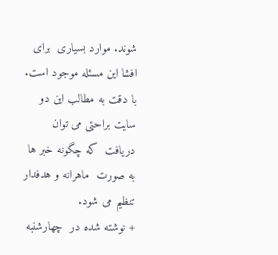شوند. موارد بسیاری  برای افشا این مسئله موجود است.  با دقت به مطالب این دو سایت براحتی می توان دریافت  که چگونه خبر ها به صورت  ماهرانه و هدفدار تنظیم می شود.
+ نوشته شده در  چهارشنبه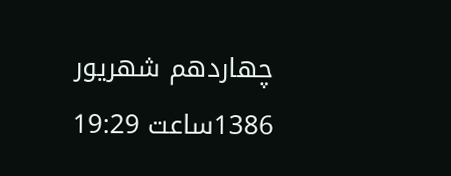چهاردهم شهریور 1386ساعت 19:29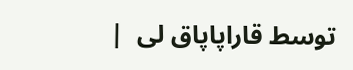توسط قاراپاپاق لی  |